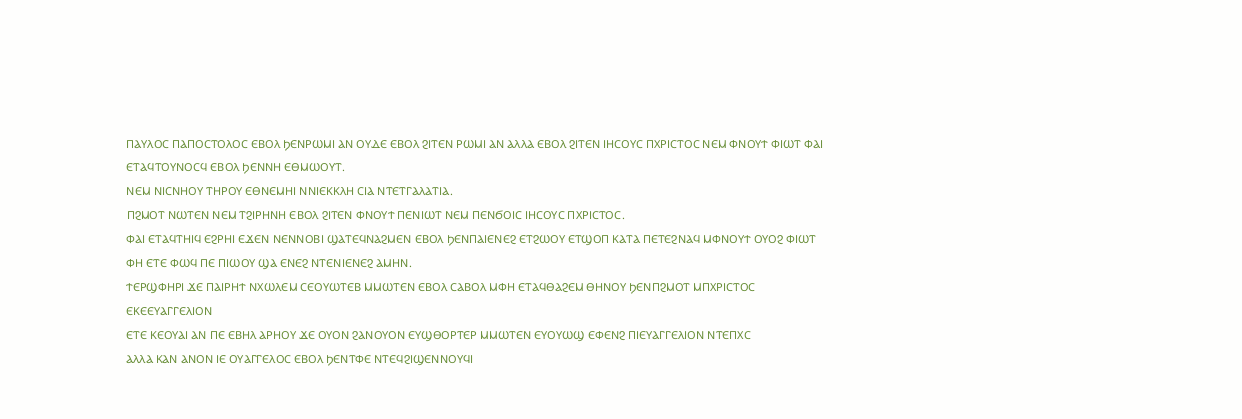ⲠⲀⲨⲖⲞⲤ ⲠⲀⲠⲞⲤⲦⲞⲖⲞⲤ ⲈⲂⲞⲖ ϦⲈⲚⲢⲰⲘⲒ ⲀⲚ ⲞⲨⲆⲈ ⲈⲂⲞⲖ ϨⲒⲦⲈⲚ ⲢⲰⲘⲒ ⲀⲚ ⲀⲖⲖⲀ ⲈⲂⲞⲖ ϨⲒⲦⲈⲚ ⲒⲎⲤⲞⲨⲤ ⲠⲬⲢⲒⲤⲦⲞⲤ ⲚⲈⲘ ⲪⲚⲞⲨϮ ⲪⲒⲰⲦ ⲪⲀⲒ ⲈⲦⲀϤⲦⲞⲨⲚⲞⲤϤ ⲈⲂⲞⲖ ϦⲈⲚⲚⲎ ⲈⲐⲘⲰⲞⲨⲦ.
ⲚⲈⲘ ⲚⲒⲤⲚⲎⲞⲨ ⲦⲎⲢⲞⲨ ⲈⲐⲚⲈⲘⲎⲒ ⲚⲚⲒⲈⲔⲔⲖⲎ ⲤⲒⲀ ⲚⲦⲈⲦⲄⲀⲖⲀⲦⲒⲀ.
ⲠϨⲘⲞⲦ ⲚⲰⲦⲈⲚ ⲚⲈⲘ ⲦϨⲒⲢⲎⲚⲎ ⲈⲂⲞⲖ ϨⲒⲦⲈⲚ ⲪⲚⲞⲨϮ ⲠⲈⲚⲒⲰⲦ ⲚⲈⲘ ⲠⲈⲚϬⲞⲒⲤ ⲒⲎⲤⲞⲨⲤ ⲠⲬⲢⲒⲤⲦⲞⲤ.
ⲪⲀⲒ ⲈⲦⲀϤⲦⲎⲒϤ ⲈϨⲢⲎⲒ ⲈϪⲈⲚ ⲚⲈⲚⲚⲞⲂⲒ ϢⲀⲦⲈϤⲚⲀϨⲘⲈⲚ ⲈⲂⲞⲖ ϦⲈⲚⲠⲀⲒⲈⲚⲈϨ ⲈⲦϨⲰⲞⲨ ⲈⲦϢⲞⲠ ⲔⲀⲦⲀ ⲠⲈⲦⲈϨⲚⲀϤ ⲘⲪⲚⲞⲨϮ ⲞⲨⲞϨ ⲪⲒⲰⲦ
ⲪⲎ ⲈⲦⲈ ⲪⲰϤ ⲠⲈ ⲠⲒⲰⲞⲨ ϢⲀ ⲈⲚⲈϨ ⲚⲦⲈⲚⲒⲈⲚⲈϨ ⲀⲘⲎⲚ.
ϮⲈⲢϢⲪⲎⲢⲒ ϪⲈ ⲠⲀⲒⲢⲎϮ ⲚⲬⲰⲖⲈⲘ ⲤⲈⲞⲨⲰⲦⲈⲂ ⲘⲘⲰⲦⲈⲚ ⲈⲂⲞⲖ ⲤⲀⲂⲞⲖ ⲘⲪⲎ ⲈⲦⲀϤⲐⲀϨⲈⲘ ⲐⲎⲚⲞⲨ ϦⲈⲚⲠϨⲘⲞⲦ ⲘⲠⲬⲢⲒⲤⲦⲞⲤ ⲈⲔⲈⲈⲨⲀⲄⲄⲈⲖⲒⲞⲚ
ⲈⲦⲈ ⲔⲈⲞⲨⲀⲒ ⲀⲚ ⲠⲈ ⲈⲂⲎⲖ ⲀⲢⲎⲞⲨ ϪⲈ ⲞⲨⲞⲚ ϨⲀⲚⲞⲨⲞⲚ ⲈⲨϢⲐⲞⲢⲦⲈⲢ ⲘⲘⲰⲦⲈⲚ ⲈⲨⲞⲨⲰϢ ⲈⲪⲈⲚϨ ⲠⲒⲈⲨⲀⲄⲄⲈⲖⲒⲞⲚ ⲚⲦⲈⲠⲬⲤ
ⲀⲖⲖⲀ ⲔⲀⲚ ⲀⲚⲞⲚ ⲒⲈ ⲞⲨⲀⲄⲄⲈⲖⲞⲤ ⲈⲂⲞⲖ ϦⲈⲚⲦⲪⲈ ⲚⲦⲈϤϨⲒϢⲈⲚⲚⲞⲨϤⲒ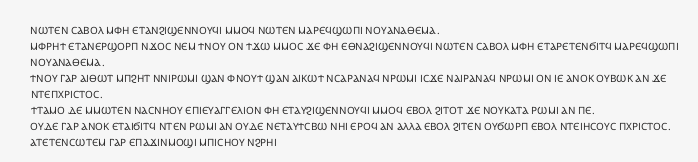ⲚⲰⲦⲈⲚ ⲤⲀⲂⲞⲖ ⲘⲪⲎ ⲈⲦⲀⲚϨⲒϢⲈⲚⲚⲞⲨϤⲒ ⲘⲘⲞϤ ⲚⲰⲦⲈⲚ ⲘⲀⲢⲈϤϢⲰⲠⲒ ⲚⲞⲨⲀⲚⲀⲐⲈⲘⲀ.
ⲘⲪⲢⲎϮ ⲈⲦⲀⲚⲈⲢϢⲞⲢⲠ ⲚϪⲞⲤ ⲚⲈⲘ ϮⲚⲞⲨ ⲞⲚ ϮϪⲰ ⲘⲘⲞⲤ ϪⲈ ⲪⲎ ⲈⲐⲚⲀϨⲒϢⲈⲚⲚⲞⲨϤⲒ ⲚⲰⲦⲈⲚ ⲤⲀⲂⲞⲖ ⲘⲪⲎ ⲈⲦⲀⲢⲈⲦⲈⲚϬⲒⲦϤ ⲘⲀⲢⲈϤϢⲰⲠⲒ ⲚⲞⲨⲀⲚⲀⲐⲈⲘⲀ.
ϮⲚⲞⲨ ⲄⲀⲢ ⲀⲒⲐⲰⲦ ⲘⲠϨⲎⲦ ⲚⲚⲒⲢⲰⲘⲒ ϢⲀⲚ ⲪⲚⲞⲨϮ ϢⲀⲚ ⲀⲒⲔⲰϮ ⲚⲤⲀⲢⲀⲚⲀϤ ⲚⲢⲰⲘⲒ ⲒⲤϪⲈ ⲚⲀⲒⲢⲀⲚⲀϤ ⲚⲢⲰⲘⲒ ⲞⲚ ⲒⲈ ⲀⲚⲞⲔ ⲞⲨⲂⲰⲔ ⲀⲚ ϪⲈ ⲚⲦⲈⲠⲬⲢⲒⲤⲦⲞⲤ.
ϮⲦⲀⲘⲞ ⲆⲈ ⲘⲘⲰⲦⲈⲚ ⲚⲀⲤⲚⲎⲞⲨ ⲈⲠⲒⲈⲨⲀⲄⲄⲈⲖⲒⲞⲚ ⲪⲎ ⲈⲦⲀⲨϨⲒϢⲈⲚⲚⲞⲨϤⲒ ⲘⲘⲞϤ ⲈⲂⲞⲖ ϨⲒⲦⲞⲦ ϪⲈ ⲚⲞⲨⲔⲀⲦⲀ ⲢⲰⲘⲒ ⲀⲚ ⲠⲈ.
ⲞⲨⲆⲈ ⲄⲀⲢ ⲀⲚⲞⲔ ⲈⲦⲀⲒϬⲒⲦϤ ⲚⲦⲈⲚ ⲢⲰⲘⲒ ⲀⲚ ⲞⲨⲆⲈ ⲚⲈⲦⲀⲨϮⲤⲂⲰ ⲚⲎⲒ ⲈⲢⲞϤ ⲀⲚ ⲀⲖⲖⲀ ⲈⲂⲞⲖ ϨⲒⲦⲈⲚ ⲞⲨϬⲰⲢⲠ ⲈⲂⲞⲖ ⲚⲦⲈⲒⲎⲤⲞⲨⲤ ⲠⲬⲢⲒⲤⲦⲞⲤ.
ⲀⲦⲈⲦⲈⲚⲤⲰⲦⲈⲘ ⲄⲀⲢ ⲈⲠⲀϪⲒⲚⲘⲞϢⲒ ⲘⲠⲒⲤⲎⲞⲨ ⲚϨⲢⲎⲒ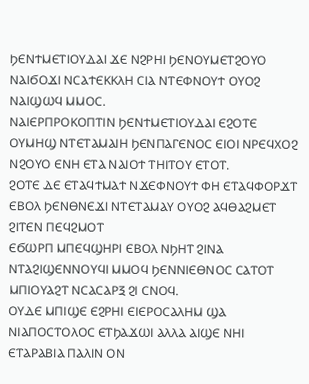ϦⲈⲚϮⲘⲈⲦⲒⲞⲨⲆⲀⲒ ϪⲈ ⲚϨⲢⲎⲒ ϦⲈⲚⲞⲨⲘⲈⲦϨⲞⲨⲞ ⲚⲀⲒϬⲞϪⲒ ⲚⲤⲀϮⲈⲔⲔⲖⲎ ⲤⲒⲀ ⲚⲦⲈⲪⲚⲞⲨϮ ⲞⲨⲞϨ ⲚⲀⲒϢⲰϤ ⲘⲘⲞⲤ.
ⲚⲀⲒⲈⲢⲠⲢⲞⲔⲞⲠⲦⲒⲚ ϦⲈⲚϮⲘⲈⲦⲒⲞⲨⲆⲀⲒ ⲈϨⲞⲦⲈ ⲞⲨⲘⲎϢ ⲚⲦⲈⲦⲀⲘⲀⲒⲎ ϦⲈⲚⲠⲀⲄⲈⲚⲞⲤ ⲈⲒⲞⲒ ⲚⲢⲈϤⲬⲞϨ ⲚϨⲞⲨⲞ ⲈⲚⲎ ⲈⲦⲀ ⲚⲀⲒⲞϮ ⲦⲎⲒⲦⲞⲨ ⲈⲦⲞⲦ.
ϨⲞⲦⲈ ⲆⲈ ⲈⲦⲀϤϮⲘⲀϮ ⲚϪⲈⲪⲚⲞⲨϮ ⲪⲎ ⲈⲦⲀϤⲪⲞⲢϪⲦ ⲈⲂⲞⲖ ϦⲈⲚⲐⲚⲈϪⲒ ⲚⲦⲈⲦⲀⲘⲀⲨ ⲞⲨⲞϨ ⲀϤⲐⲀϨⲘⲈⲦ ϨⲒⲦⲈⲚ ⲠⲈϤϨⲘⲞⲦ
ⲈϬⲰⲢⲠ ⲘⲠⲈϤϢⲎⲢⲒ ⲈⲂⲞⲖ ⲚϦⲎⲦ ϨⲒⲚⲀ ⲚⲦⲀϨⲒϢⲈⲚⲚⲞⲨϤⲒ ⲘⲘⲞϤ ϦⲈⲚⲚⲒⲈⲐⲚⲞⲤ ⲤⲀⲦⲞⲦ ⲘⲠⲒⲞⲨⲀϨⲦ ⲚⲤⲀⲤⲀⲢⲜ ϨⲒ ⲤⲚⲞϤ.
ⲞⲨⲆⲈ ⲘⲠⲒϢⲈ ⲈϨⲢⲎⲒ ⲈⲒⲈⲢⲞⲤⲀⲖⲎⲘ ϢⲀ ⲚⲒⲀⲠⲞⲤⲦⲞⲖⲞⲤ ⲈⲦϦⲀϪⲰⲒ ⲀⲖⲖⲀ ⲀⲒϢⲈ ⲚⲎⲒ ⲈⲦⲀⲢⲀⲂⲒⲀ ⲠⲀⲖⲒⲚ ⲞⲚ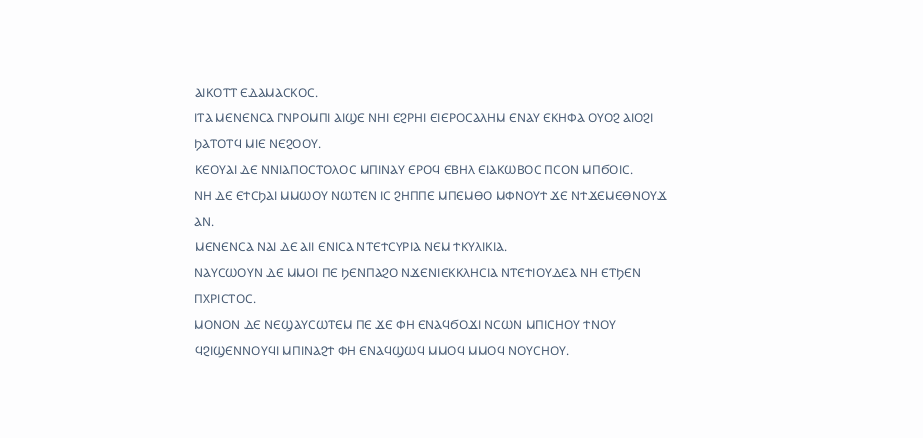ⲀⲒⲔⲞⲦⲦ ⲈⲆⲀⲘⲀⲤⲔⲞⲤ.
ⲒⲦⲀ ⲘⲈⲚⲈⲚⲤⲀ ⲄⲚⲢⲞⲘⲠⲒ ⲀⲒϢⲈ ⲚⲎⲒ ⲈϨⲢⲎⲒ ⲈⲒⲈⲢⲞⲤⲀⲖⲎⲘ ⲈⲚⲀⲨ ⲈⲔⲎⲪⲀ ⲞⲨⲞϨ ⲀⲒⲞϨⲒ ϦⲀⲦⲞⲦϤ ⲘⲒⲈ ⲚⲈϨⲞⲞⲨ.
ⲔⲈⲞⲨⲀⲒ ⲆⲈ ⲚⲚⲒⲀⲠⲞⲤⲦⲞⲖⲞⲤ ⲘⲠⲒⲚⲀⲨ ⲈⲢⲞϤ ⲈⲂⲎⲖ ⲈⲒⲀⲔⲰⲂⲞⲤ ⲠⲤⲞⲚ ⲘⲠϬⲞⲒⲤ.
ⲚⲎ ⲆⲈ ⲈϮⲤϦⲀⲒ ⲘⲘⲰⲞⲨ ⲚⲰⲦⲈⲚ ⲒⲤ ϨⲎⲠⲠⲈ ⲘⲠⲈⲘⲐⲞ ⲘⲪⲚⲞⲨϮ ϪⲈ ⲚϮϪⲈⲘⲈⲐⲚⲞⲨϪ ⲀⲚ.
ⲘⲈⲚⲈⲚⲤⲀ ⲚⲀⲒ ⲆⲈ ⲀⲒⲒ ⲈⲚⲒⲤⲀ ⲚⲦⲈϮⲤⲨⲢⲒⲀ ⲚⲈⲘ ϮⲔⲨⲖⲒⲔⲒⲀ.
ⲚⲀⲨⲤⲰⲞⲨⲚ ⲆⲈ ⲘⲘⲞⲒ ⲠⲈ ϦⲈⲚⲠⲀϨⲞ ⲚϪⲈⲚⲒⲈⲔⲔⲖⲎⲤⲒⲀ ⲚⲦⲈϮⲒⲞⲨⲆⲈⲀ ⲚⲎ ⲈⲦϦⲈⲚ ⲠⲬⲢⲒⲤⲦⲞⲤ.
ⲘⲞⲚⲞⲚ ⲆⲈ ⲚⲈϢⲀⲨⲤⲰⲦⲈⲘ ⲠⲈ ϪⲈ ⲪⲎ ⲈⲚⲀϤϬⲞϪⲒ ⲚⲤⲰⲚ ⲘⲠⲒⲤⲎⲞⲨ ϮⲚⲞⲨ ϤϨⲒϢⲈⲚⲚⲞⲨϤⲒ ⲘⲠⲒⲚⲀϨϮ ⲪⲎ ⲈⲚⲀϤϢⲰϤ ⲘⲘⲞϤ ⲘⲘⲞϤ ⲚⲞⲨⲤⲎⲞⲨ.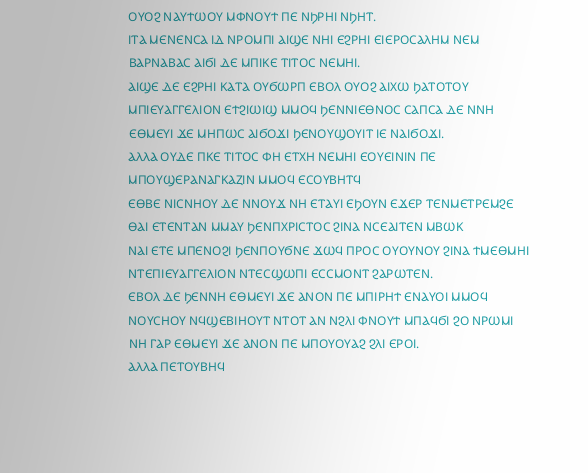ⲞⲨⲞϨ ⲚⲀⲨϮⲰⲞⲨ ⲘⲪⲚⲞⲨϮ ⲠⲈ ⲚϦⲢⲎⲒ ⲚϦⲎⲦ.
ⲒⲦⲀ ⲘⲈⲚⲈⲚⲤⲀ ⲒⲆ ⲚⲢⲞⲘⲠⲒ ⲀⲒϢⲈ ⲚⲎⲒ ⲈϨⲢⲎⲒ ⲈⲒⲈⲢⲞⲤⲀⲖⲎⲘ ⲚⲈⲘ ⲂⲀⲢⲚⲀⲂⲀⲤ ⲀⲒϬⲒ ⲆⲈ ⲘⲠⲒⲔⲈ ⲦⲒⲦⲞⲤ ⲚⲈⲘⲎⲒ.
ⲀⲒϢⲈ ⲆⲈ ⲈϨⲢⲎⲒ ⲔⲀⲦⲀ ⲞⲨϬⲰⲢⲠ ⲈⲂⲞⲖ ⲞⲨⲞϨ ⲀⲒⲬⲰ ϦⲀⲦⲞⲦⲞⲨ ⲘⲠⲒⲈⲨⲀⲄⲄⲈⲖⲒⲞⲚ ⲈϮϨⲒⲰⲒϢ ⲘⲘⲞϤ ϦⲈⲚⲚⲒⲈⲐⲚⲞⲤ ⲤⲀⲠⲤⲀ ⲆⲈ ⲚⲚⲎ ⲈⲐⲘⲈⲨⲒ ϪⲈ ⲘⲎⲠⲰⲤ ⲀⲒϬⲞϪⲒ ϦⲈⲚⲞⲨϢⲞⲨⲒⲦ ⲒⲈ ⲚⲀⲒϬⲞϪⲒ.
ⲀⲖⲖⲀ ⲞⲨⲆⲈ ⲠⲔⲈ ⲦⲒⲦⲞⲤ ⲪⲎ ⲈⲦⲬⲎ ⲚⲈⲘⲎⲒ ⲈⲞⲨⲈⲒⲚⲒⲚ ⲠⲈ ⲘⲠⲞⲨϢⲈⲢⲀⲚⲀⲄⲔⲀⲌⲒⲚ ⲘⲘⲞϤ ⲈⲤⲞⲨⲂⲎⲦϤ
ⲈⲐⲂⲈ ⲚⲒⲤⲚⲎⲞⲨ ⲆⲈ ⲚⲚⲞⲨϪ ⲚⲎ ⲈⲦⲀⲨⲒ ⲈϦⲞⲨⲚ ⲈϪⲈⲢ ⲦⲈⲚⲘⲈⲦⲢⲈⲘϨⲈ ⲐⲀⲒ ⲈⲦⲈⲚⲦⲀⲚ ⲘⲘⲀⲨ ϦⲈⲚⲠⲬⲢⲒⲤⲦⲞⲤ ϨⲒⲚⲀ ⲚⲤⲈⲀⲒⲦⲈⲚ ⲘⲂⲰⲔ
ⲚⲀⲒ ⲈⲦⲈ ⲘⲠⲈⲚⲞϨⲒ ϦⲈⲚⲠⲞⲨϬⲚⲈ ϪⲰϤ ⲠⲢⲞⲤ ⲞⲨⲞⲨⲚⲞⲨ ϨⲒⲚⲀ ϮⲘⲈⲐⲘⲎⲒ ⲚⲦⲈⲠⲒⲈⲨⲀⲄⲄⲈⲖⲒⲞⲚ ⲚⲦⲈⲤϢⲰⲠⲒ ⲈⲤⲤⲘⲞⲚⲦ ϨⲀⲢⲰⲦⲈⲚ.
ⲈⲂⲞⲖ ⲆⲈ ϦⲈⲚⲚⲎ ⲈⲐⲘⲈⲨⲒ ϪⲈ ⲀⲚⲞⲚ ⲠⲈ ⲘⲠⲒⲢⲎϮ ⲈⲚⲀⲨⲞⲒ ⲘⲘⲞϤ ⲚⲞⲨⲤⲎⲞⲨ ⲚϤϢⲈⲂⲒⲎⲞⲨⲦ ⲚⲦⲞⲦ ⲀⲚ ⲚϨⲖⲒ ⲪⲚⲞⲨϮ ⲘⲠⲀϤϬⲒ ϨⲞ ⲚⲢⲰⲘⲒ ⲚⲎ ⲄⲀⲢ ⲈⲐⲘⲈⲨⲒ ϪⲈ ⲀⲚⲞⲚ ⲠⲈ ⲘⲠⲞⲨⲞⲨⲀϨ ϨⲖⲒ ⲈⲢⲞⲒ.
ⲀⲖⲖⲀ ⲠⲈⲦⲞⲨⲂⲎϤ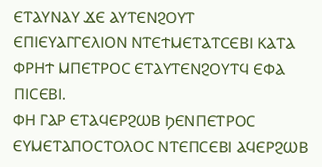ⲈⲦⲀⲨⲚⲀⲨ ϪⲈ ⲀⲨⲦⲈⲚϨⲞⲨⲦ ⲈⲠⲒⲈⲨⲀⲄⲄⲈⲖⲒⲞⲚ ⲚⲦⲈϮⲘⲈⲦⲀⲦⲤⲈⲂⲒ ⲔⲀⲦⲀ ⲪⲢⲎϮ ⲘⲠⲈⲦⲢⲞⲤ ⲈⲦⲀⲨⲦⲈⲚϨⲞⲨⲦϤ ⲈⲪⲀ ⲠⲒⲤⲈⲂⲒ.
ⲪⲎ ⲄⲀⲢ ⲈⲦⲀϤⲈⲢϨⲰⲂ ϦⲈⲚⲠⲈⲦⲢⲞⲤ ⲈⲨⲘⲈⲦⲀⲠⲞⲤⲦⲞⲖⲞⲤ ⲚⲦⲈⲠⲤⲈⲂⲒ ⲀϤⲈⲢϨⲰⲂ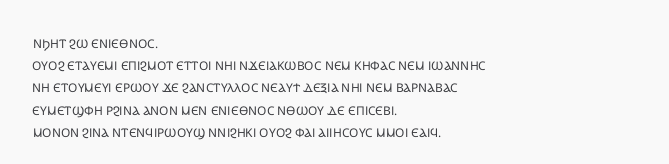ⲚϦⲎⲦ ϨⲰ ⲈⲚⲒⲈⲐⲚⲞⲤ.
ⲞⲨⲞϨ ⲈⲦⲀⲨⲈⲘⲒ ⲈⲠⲒϨⲘⲞⲦ ⲈⲦⲦⲞⲒ ⲚⲎⲒ ⲚϪⲈⲒⲀⲔⲰⲂⲞⲤ ⲚⲈⲘ ⲔⲎⲪⲀⲤ ⲚⲈⲘ ⲒⲰⲀⲚⲚⲎⲤ ⲚⲎ ⲈⲦⲞⲨⲘⲈⲨⲒ ⲈⲢⲰⲞⲨ ϪⲈ ϨⲀⲚⲤⲦⲨⲖⲖⲞⲤ ⲚⲈⲀⲨϮ ⲆⲈⲜⲒⲀ ⲚⲎⲒ ⲚⲈⲘ ⲂⲀⲢⲚⲀⲂⲀⲤ ⲈⲨⲘⲈⲦϢⲪⲎ ⲢϨⲒⲚⲀ ⲀⲚⲞⲚ ⲘⲈⲚ ⲈⲚⲒⲈⲐⲚⲞⲤ ⲚⲐⲰⲞⲨ ⲆⲈ ⲈⲠⲒⲤⲈⲂⲒ.
ⲘⲞⲚⲞⲚ ϨⲒⲚⲀ ⲚⲦⲈⲚϤⲒⲢⲰⲞⲨϢ ⲚⲚⲒϨⲎⲔⲒ ⲞⲨⲞϨ ⲪⲀⲒ ⲀⲒⲒⲎⲤⲞⲨⲤ ⲘⲘⲞⲒ ⲈⲀⲒϤ.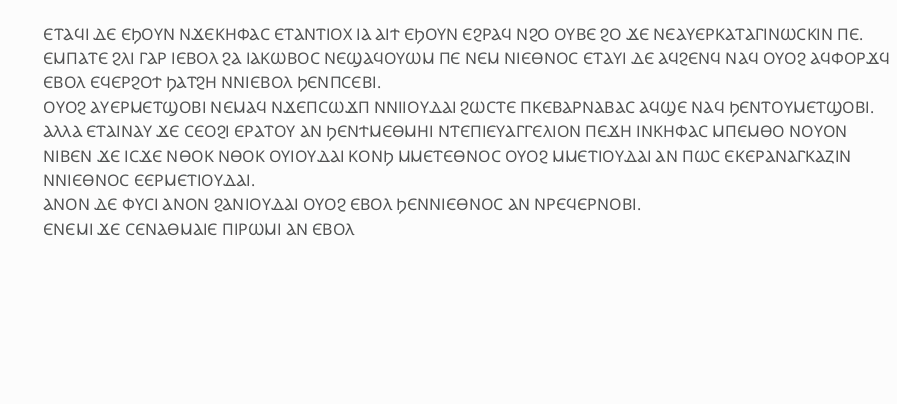ⲈⲦⲀϤⲒ ⲆⲈ ⲈϦⲞⲨⲚ ⲚϪⲈⲔⲎⲪⲀⲤ ⲈⲦⲀⲚⲦⲒⲞⲬ ⲒⲀ ⲀⲒϮ ⲈϦⲞⲨⲚ ⲈϨⲢⲀϤ ⲚϨⲞ ⲞⲨⲂⲈ ϨⲞ ϪⲈ ⲚⲈⲀⲨⲈⲢⲔⲀⲦⲀⲄⲒⲚⲰⲤⲔⲒⲚ ⲠⲈ.
ⲈⲘⲠⲀⲦⲈ ϨⲖⲒ ⲄⲀⲢ ⲒⲈⲂⲞⲖ ϨⲀ ⲒⲀⲔⲰⲂⲞⲤ ⲚⲈϢⲀϤⲞⲨⲰⲘ ⲠⲈ ⲚⲈⲘ ⲚⲒⲈⲐⲚⲞⲤ ⲈⲦⲀⲨⲒ ⲆⲈ ⲀϤϨⲈⲚϤ ⲚⲀϤ ⲞⲨⲞϨ ⲀϤⲪⲞⲢϪϤ ⲈⲂⲞⲖ ⲈϤⲈⲢϨⲞϮ ϦⲀⲦϨⲎ ⲚⲚⲒⲈⲂⲞⲖ ϦⲈⲚⲠⲤⲈⲂⲒ.
ⲞⲨⲞϨ ⲀⲨⲈⲢⲘⲈⲦϢⲞⲂⲒ ⲚⲈⲘⲀϤ ⲚϪⲈⲠⲤⲰϪⲠ ⲚⲚⲒⲒⲞⲨⲆⲀⲒ ϨⲰⲤⲦⲈ ⲠⲔⲈⲂⲀⲢⲚⲀⲂⲀⲤ ⲀϤϢⲈ ⲚⲀϤ ϦⲈⲚⲦⲞⲨⲘⲈⲦϢⲞⲂⲒ.
ⲀⲖⲖⲀ ⲈⲦⲀⲒⲚⲀⲨ ϪⲈ ⲤⲈⲞϨⲒ ⲈⲢⲀⲦⲞⲨ ⲀⲚ ϦⲈⲚϮⲘⲈⲐⲘⲎⲒ ⲚⲦⲈⲠⲒⲈⲨⲀⲄⲄⲈⲖⲒⲞⲚ ⲠⲈϪⲎ ⲒⲚⲔⲎⲪⲀⲤ ⲘⲠⲈⲘⲐⲞ ⲚⲞⲨⲞⲚ ⲚⲒⲂⲈⲚ ϪⲈ ⲒⲤϪⲈ ⲚⲐⲞⲔ ⲚⲐⲞⲔ ⲞⲨⲒⲞⲨⲆⲀⲒ ⲔⲞⲚϦ ⲘⲘⲈⲦⲈⲐⲚⲞⲤ ⲞⲨⲞϨ ⲘⲘⲈⲦⲒⲞⲨⲆⲀⲒ ⲀⲚ ⲠⲰⲤ ⲈⲔⲈⲢⲀⲚⲀⲄⲔⲀⲌⲒⲚ ⲚⲚⲒⲈⲐⲚⲞⲤ ⲈⲈⲢⲘⲈⲦⲒⲞⲨⲆⲀⲒ.
ⲀⲚⲞⲚ ⲆⲈ ⲪⲨⲤⲒ ⲀⲚⲞⲚ ϨⲀⲚⲒⲞⲨⲆⲀⲒ ⲞⲨⲞϨ ⲈⲂⲞⲖ ϦⲈⲚⲚⲒⲈⲐⲚⲞⲤ ⲀⲚ ⲚⲢⲈϤⲈⲢⲚⲞⲂⲒ.
ⲈⲚⲈⲘⲒ ϪⲈ ⲤⲈⲚⲀⲐⲘⲀⲒⲈ ⲠⲒⲢⲰⲘⲒ ⲀⲚ ⲈⲂⲞⲖ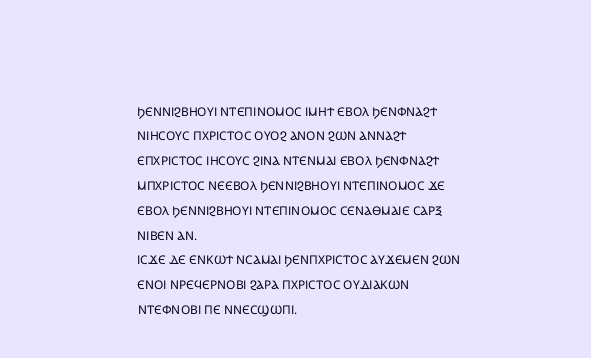ϦⲈⲚⲚⲒϨⲂⲎⲞⲨⲒ ⲚⲦⲈⲠⲒⲚⲞⲘⲞⲤ ⲒⲘⲎϮ ⲈⲂⲞⲖ ϦⲈⲚⲪⲚⲀϨϮ ⲚⲒⲎⲤⲞⲨⲤ ⲠⲬⲢⲒⲤⲦⲞⲤ ⲞⲨⲞϨ ⲀⲚⲞⲚ ϨⲰⲚ ⲀⲚⲚⲀϨϮ ⲈⲠⲬⲢⲒⲤⲦⲞⲤ ⲒⲎⲤⲞⲨⲤ ϨⲒⲚⲀ ⲚⲦⲈⲚⲘⲀⲒ ⲈⲂⲞⲖ ϦⲈⲚⲪⲚⲀϨϮ ⲘⲠⲬⲢⲒⲤⲦⲞⲤ ⲚⲈⲈⲂⲞⲖ ϦⲈⲚⲚⲒϨⲂⲎⲞⲨⲒ ⲚⲦⲈⲠⲒⲚⲞⲘⲞⲤ ϪⲈ ⲈⲂⲞⲖ ϦⲈⲚⲚⲒϨⲂⲎⲞⲨⲒ ⲚⲦⲈⲠⲒⲚⲞⲘⲞⲤ ⲤⲈⲚⲀⲐⲘⲀⲒⲈ ⲤⲀⲢⲜ ⲚⲒⲂⲈⲚ ⲀⲚ.
ⲒⲤϪⲈ ⲆⲈ ⲈⲚⲔⲰϮ ⲚⲤⲀⲘⲀⲒ ϦⲈⲚⲠⲬⲢⲒⲤⲦⲞⲤ ⲀⲨϪⲈⲘⲈⲚ ϨⲰⲚ ⲈⲚⲞⲒ ⲚⲢⲈϤⲈⲢⲚⲞⲂⲒ ϨⲀⲢⲀ ⲠⲬⲢⲒⲤⲦⲞⲤ ⲞⲨⲆⲒⲀⲔⲰⲚ ⲚⲦⲈⲪⲚⲞⲂⲒ ⲠⲈ ⲚⲚⲈⲤϢⲰⲠⲒ.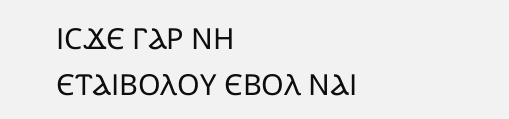ⲒⲤϪⲈ ⲄⲀⲢ ⲚⲎ ⲈⲦⲀⲒⲂⲞⲖⲞⲨ ⲈⲂⲞⲖ ⲚⲀⲒ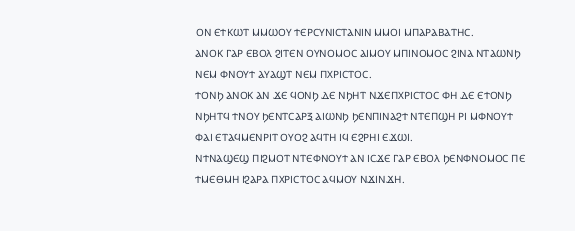ⲞⲚ ⲈϮⲔⲰⲦ ⲘⲘⲰⲞⲨ ϮⲈⲢⲤⲨⲚⲒⲤⲦⲀⲚⲒⲚ ⲘⲘⲞⲒ ⲘⲠⲀⲢⲀⲂⲀⲦⲎⲤ.
ⲀⲚⲞⲔ ⲄⲀⲢ ⲈⲂⲞⲖ ϨⲒⲦⲈⲚ ⲞⲨⲚⲞⲘⲞⲤ ⲀⲒⲘⲞⲨ ⲘⲠⲒⲚⲞⲘⲞⲤ ϨⲒⲚⲀ ⲚⲦⲀⲰⲚϦ ⲚⲈⲘ ⲪⲚⲞⲨϮ ⲀⲨⲀϢⲦ ⲚⲈⲘ ⲠⲬⲢⲒⲤⲦⲞⲤ.
ϮⲞⲚϦ ⲀⲚⲞⲔ ⲀⲚ ϪⲈ ϤⲞⲚϦ ⲆⲈ ⲚϦⲎⲦ ⲚϪⲈⲠⲬⲢⲒⲤⲦⲞⲤ ⲪⲎ ⲆⲈ ⲈϮⲞⲚϦ ⲚϦⲎⲦϤ ϮⲚⲞⲨ ϦⲈⲚⲦⲤⲀⲢⲜ ⲀⲒⲰⲚϦ ϦⲈⲚⲠⲒⲚⲀϨϮ ⲚⲦⲈⲠϢⲎ ⲢⲒ ⲘⲪⲚⲞⲨϮ ⲪⲀⲒ ⲈⲦⲀϤⲘⲈⲚⲢⲒⲦ ⲞⲨⲞϨ ⲀϤⲦⲎ ⲒϤ ⲈϨⲢⲎⲒ ⲈϪⲰⲒ.
ⲚϮⲚⲀϢⲈϢ ⲠⲒϨⲘⲞⲦ ⲚⲦⲈⲪⲚⲞⲨϮ ⲀⲚ ⲒⲤϪⲈ ⲄⲀⲢ ⲈⲂⲞⲖ ϦⲈⲚⲪⲚⲞⲘⲞⲤ ⲠⲈ ϮⲘⲈⲐⲘⲎ ⲒϨⲀⲢⲀ ⲠⲬⲢⲒⲤⲦⲞⲤ ⲀϤⲘⲞⲨ ⲚϪⲒⲚϪⲎ.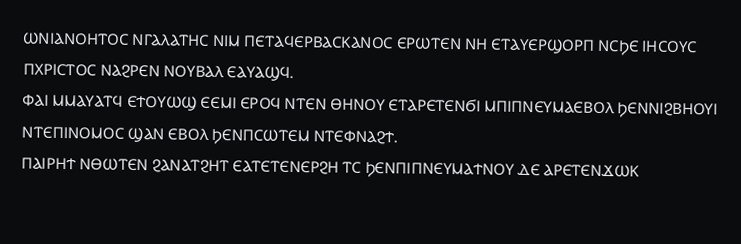ⲰⲚⲒⲀⲚⲞⲎⲦⲞⲤ ⲚⲄⲀⲖⲀⲦⲎⲤ ⲚⲒⲘ ⲠⲈⲦⲀϤⲈⲢⲂⲀⲤⲔⲀⲚⲞⲤ ⲈⲢⲰⲦⲈⲚ ⲚⲎ ⲈⲦⲀⲨⲈⲢϢⲞⲢⲠ ⲚⲤϦⲈ ⲒⲎⲤⲞⲨⲤ ⲠⲬⲢⲒⲤⲦⲞⲤ ⲚⲀϨⲢⲈⲚ ⲚⲞⲨⲂⲀⲖ ⲈⲀⲨⲀϢϤ.
ⲪⲀⲒ ⲘⲘⲀⲨⲀⲦϤ ⲈϮⲞⲨⲰϢ ⲈⲈⲘⲒ ⲈⲢⲞϤ ⲚⲦⲈⲚ ⲐⲎⲚⲞⲨ ⲈⲦⲀⲢⲈⲦⲈⲚϬⲒ ⲘⲠⲒⲠⲚⲈⲨⲘⲀⲈⲂⲞⲖ ϦⲈⲚⲚⲒϨⲂⲎⲞⲨⲒ ⲚⲦⲈⲠⲒⲚⲞⲘⲞⲤ ϢⲀⲚ ⲈⲂⲞⲖ ϦⲈⲚⲠⲤⲰⲦⲈⲘ ⲚⲦⲈⲪⲚⲀϨϮ.
ⲠⲀⲒⲢⲎϮ ⲚⲐⲰⲦⲈⲚ ϨⲀⲚⲀⲦϨⲎⲦ ⲈⲀⲦⲈⲦⲈⲚⲈⲢϨⲎ ⲦⲤ ϦⲈⲚⲠⲒⲠⲚⲈⲨⲘⲀϮⲚⲞⲨ ⲆⲈ ⲀⲢⲈⲦⲈⲚϪⲰⲔ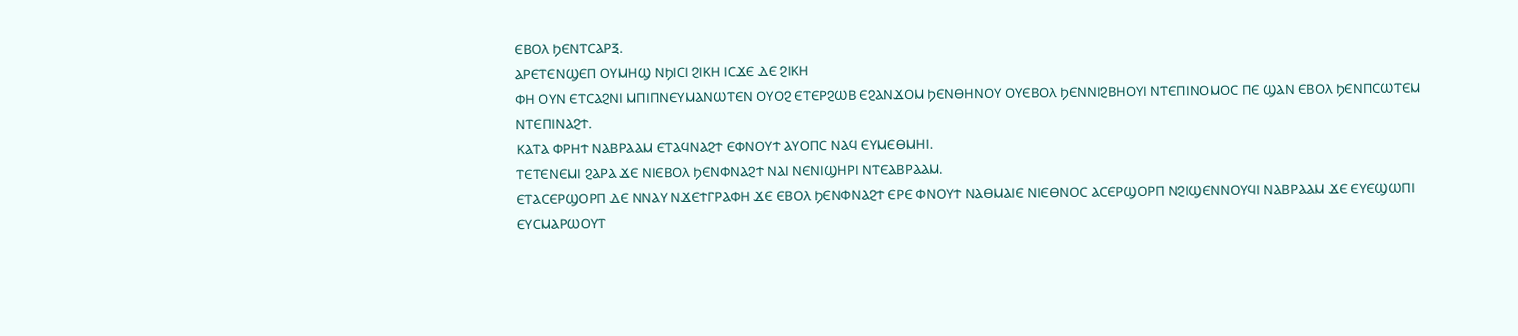ⲈⲂⲞⲖ ϦⲈⲚⲦⲤⲀⲢⲜ.
ⲀⲢⲈⲦⲈⲚϢⲈⲠ ⲞⲨⲘⲎϢ ⲚϦⲒⲤⲒ ϨⲒⲔⲎ ⲒⲤϪⲈ ⲆⲈ ϨⲒⲔⲎ
ⲪⲎ ⲞⲨⲚ ⲈⲦⲤⲀϨⲚⲒ ⲘⲠⲒⲠⲚⲈⲨⲘⲀⲚⲰⲦⲈⲚ ⲞⲨⲞϨ ⲈⲦⲈⲢϨⲰⲂ ⲈϨⲀⲚϪⲞⲘ ϦⲈⲚⲐⲎⲚⲞⲨ ⲞⲨⲈⲂⲞⲖ ϦⲈⲚⲚⲒϨⲂⲎⲞⲨⲒ ⲚⲦⲈⲠⲒⲚⲞⲘⲞⲤ ⲠⲈ ϢⲀⲚ ⲈⲂⲞⲖ ϦⲈⲚⲠⲤⲰⲦⲈⲘ ⲚⲦⲈⲠⲒⲚⲀϨϮ.
ⲔⲀⲦⲀ ⲪⲢⲎϮ ⲚⲀⲂⲢⲀⲀⲘ ⲈⲦⲀϤⲚⲀϨϮ ⲈⲪⲚⲞⲨϮ ⲀⲨⲞⲠⲤ ⲚⲀϤ ⲈⲨⲘⲈⲐⲘⲎⲒ.
ⲦⲈⲦⲈⲚⲈⲘⲒ ϨⲀⲢⲀ ϪⲈ ⲚⲒⲈⲂⲞⲖ ϦⲈⲚⲪⲚⲀϨϮ ⲚⲀⲒ ⲚⲈⲚⲒϢⲎⲢⲒ ⲚⲦⲈⲀⲂⲢⲀⲀⲘ.
ⲈⲦⲀⲤⲈⲢϢⲞⲢⲠ ⲆⲈ ⲚⲚⲀⲨ ⲚϪⲈϮⲄⲢⲀⲪⲎ ϪⲈ ⲈⲂⲞⲖ ϦⲈⲚⲪⲚⲀϨϮ ⲈⲢⲈ ⲪⲚⲞⲨϮ ⲚⲀⲐⲘⲀⲒⲈ ⲚⲒⲈⲐⲚⲞⲤ ⲀⲤⲈⲢϢⲞⲢⲠ ⲚϨⲒϢⲈⲚⲚⲞⲨϤⲒ ⲚⲀⲂⲢⲀⲀⲘ ϪⲈ ⲈⲨⲈϢⲰⲠⲒ ⲈⲨⲤⲘⲀⲢⲰⲞⲨⲦ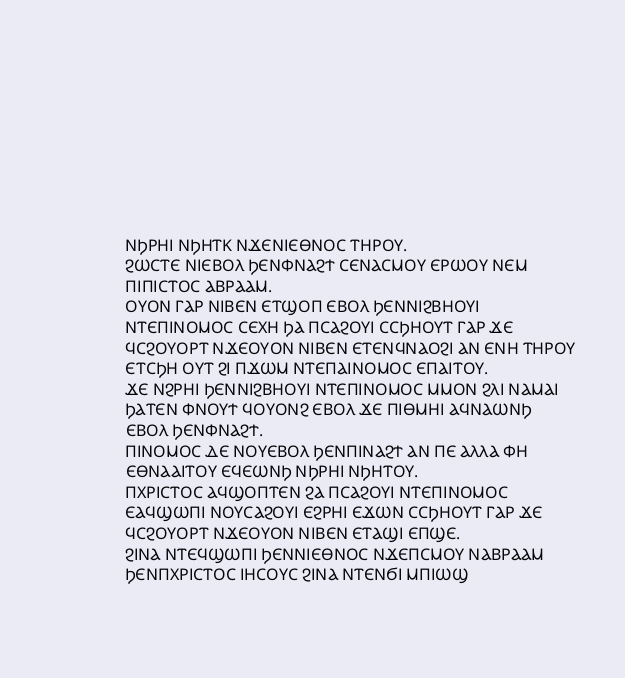ⲚϦⲢⲎⲒ ⲚϦⲎⲦⲔ ⲚϪⲈⲚⲒⲈⲐⲚⲞⲤ ⲦⲎⲢⲞⲨ.
ϨⲰⲤⲦⲈ ⲚⲒⲈⲂⲞⲖ ϦⲈⲚⲪⲚⲀϨϮ ⲤⲈⲚⲀⲤⲘⲞⲨ ⲈⲢⲰⲞⲨ ⲚⲈⲘ ⲠⲒⲠⲒⲤⲦⲞⲤ ⲀⲂⲢⲀⲀⲘ.
ⲞⲨⲞⲚ ⲄⲀⲢ ⲚⲒⲂⲈⲚ ⲈⲦϢⲞⲠ ⲈⲂⲞⲖ ϦⲈⲚⲚⲒϨⲂⲎⲞⲨⲒ ⲚⲦⲈⲠⲒⲚⲞⲘⲞⲤ ⲤⲈⲬⲎ ϦⲀ ⲠⲤⲀϨⲞⲨⲒ ⲤⲤϦⲎⲞⲨⲦ ⲄⲀⲢ ϪⲈ ϤⲤϨⲞⲨⲞⲢⲦ ⲚϪⲈⲞⲨⲞⲚ ⲚⲒⲂⲈⲚ ⲈⲦⲈⲚϤⲚⲀⲞϨⲒ ⲀⲚ ⲈⲚⲎ ⲦⲎⲢⲞⲨ ⲈⲦⲤϦⲎ ⲞⲨⲦ ϨⲒ ⲠϪⲰⲘ ⲚⲦⲈⲠⲀⲒⲚⲞⲘⲞⲤ ⲈⲠⲀⲒⲦⲞⲨ.
ϪⲈ ⲚϨⲢⲎⲒ ϦⲈⲚⲚⲒϨⲂⲎⲞⲨⲒ ⲚⲦⲈⲠⲒⲚⲞⲘⲞⲤ ⲘⲘⲞⲚ ϨⲖⲒ ⲚⲀⲘⲀⲒ ϦⲀⲦⲈⲚ ⲪⲚⲞⲨϮ ϤⲞⲨⲞⲚϨ ⲈⲂⲞⲖ ϪⲈ ⲠⲒⲐⲘⲎⲒ ⲀϤⲚⲀⲰⲚϦ ⲈⲂⲞⲖ ϦⲈⲚⲪⲚⲀϨϮ.
ⲠⲒⲚⲞⲘⲞⲤ ⲆⲈ ⲚⲞⲨⲈⲂⲞⲖ ϦⲈⲚⲠⲒⲚⲀϨϮ ⲀⲚ ⲠⲈ ⲀⲖⲖⲀ ⲪⲎ ⲈⲐⲚⲀⲀⲒⲦⲞⲨ ⲈϤⲈⲰⲚϦ ⲚϦⲢⲎⲒ ⲚϦⲎⲦⲞⲨ.
ⲠⲬⲢⲒⲤⲦⲞⲤ ⲀϤϢⲞⲠⲦⲈⲚ ϨⲀ ⲠⲤⲀϨⲞⲨⲒ ⲚⲦⲈⲠⲒⲚⲞⲘⲞⲤ ⲈⲀϤϢⲰⲠⲒ ⲚⲞⲨⲤⲀϨⲞⲨⲒ ⲈϨⲢⲎⲒ ⲈϪⲰⲚ ⲤⲤϦⲎⲞⲨⲦ ⲄⲀⲢ ϪⲈ ϤⲤϨⲞⲨⲞⲢⲦ ⲚϪⲈⲞⲨⲞⲚ ⲚⲒⲂⲈⲚ ⲈⲦⲀϢⲒ ⲈⲠϢⲈ.
ϨⲒⲚⲀ ⲚⲦⲈϤϢⲰⲠⲒ ϦⲈⲚⲚⲒⲈⲐⲚⲞⲤ ⲚϪⲈⲠⲤⲘⲞⲨ ⲚⲀⲂⲢⲀⲀⲘ ϦⲈⲚⲠⲬⲢⲒⲤⲦⲞⲤ ⲒⲎⲤⲞⲨⲤ ϨⲒⲚⲀ ⲚⲦⲈⲚϬⲒ ⲘⲠⲒⲰϢ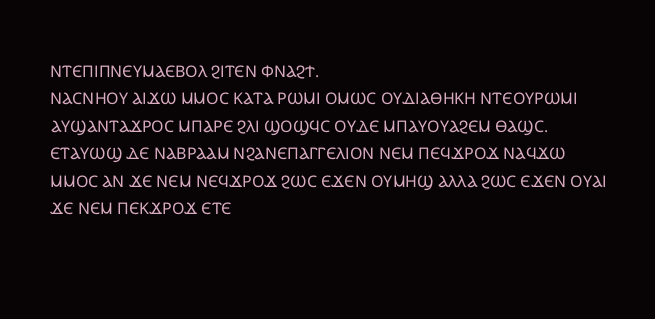ⲚⲦⲈⲠⲒⲠⲚⲈⲨⲘⲀⲈⲂⲞⲖ ϨⲒⲦⲈⲚ ⲪⲚⲀϨϮ.
ⲚⲀⲤⲚⲎⲞⲨ ⲀⲒϪⲰ ⲘⲘⲞⲤ ⲔⲀⲦⲀ ⲢⲰⲘⲒ ⲞⲘⲰⲤ ⲞⲨⲆⲒⲀⲐⲎⲔⲎ ⲚⲦⲈⲞⲨⲢⲰⲘⲒ ⲀⲨϢⲀⲚⲦⲀϪⲢⲞⲤ ⲘⲠⲀⲢⲈ ϨⲖⲒ ϢⲞϢϤⲤ ⲞⲨⲆⲈ ⲘⲠⲀⲨⲞⲨⲀϨⲈⲘ ⲐⲀϢⲤ.
ⲈⲦⲀⲨⲰϢ ⲆⲈ ⲚⲀⲂⲢⲀⲀⲘ ⲚϨⲀⲚⲈⲠⲀⲄⲄⲈⲖⲒⲞⲚ ⲚⲈⲘ ⲠⲈϤϪⲢⲞϪ ⲚⲀϤϪⲰ ⲘⲘⲞⲤ ⲀⲚ ϪⲈ ⲚⲈⲘ ⲚⲈϤϪⲢⲞϪ ϨⲰⲤ ⲈϪⲈⲚ ⲞⲨⲘⲎϢ ⲀⲖⲖⲀ ϨⲰⲤ ⲈϪⲈⲚ ⲞⲨⲀⲒ ϪⲈ ⲚⲈⲘ ⲠⲈⲔϪⲢⲞϪ ⲈⲦⲈ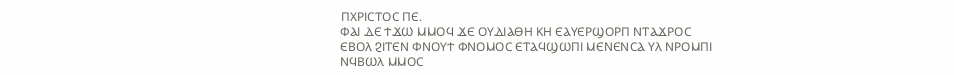ⲠⲬⲢⲒⲤⲦⲞⲤ ⲠⲈ.
ⲪⲀⲒ ⲆⲈ ϮϪⲰ ⲘⲘⲞϤ ϪⲈ ⲞⲨⲆⲒⲀⲐⲎ ⲔⲎ ⲈⲀⲨⲈⲢϢⲞⲢⲠ ⲚⲦⲀϪⲢⲞⲤ ⲈⲂⲞⲖ ϨⲒⲦⲈⲚ ⲪⲚⲞⲨϮ ⲪⲚⲞⲘⲞⲤ ⲈⲦⲀϤϢⲰⲠⲒ ⲘⲈⲚⲈⲚⲤⲀ ⲨⲖ ⲚⲢⲞⲘⲠⲒ ⲚϤⲂⲰⲖ ⲘⲘⲞⲤ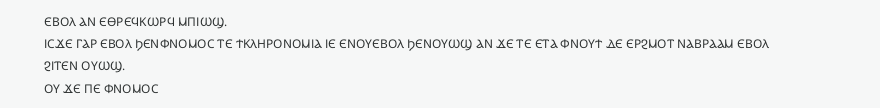ⲈⲂⲞⲖ ⲀⲚ ⲈⲐⲢⲈϤⲔⲰⲢϤ ⲘⲠⲒⲰϢ.
ⲒⲤϪⲈ ⲄⲀⲢ ⲈⲂⲞⲖ ϦⲈⲚⲪⲚⲞⲘⲞⲤ ⲦⲈ ϮⲔⲖⲎⲢⲞⲚⲞⲘⲒⲀ ⲒⲈ ⲈⲚⲞⲨⲈⲂⲞⲖ ϦⲈⲚⲞⲨⲰϢ ⲀⲚ ϪⲈ ⲦⲈ ⲈⲦⲀ ⲪⲚⲞⲨϮ ⲆⲈ ⲈⲢϨⲘⲞⲦ ⲚⲀⲂⲢⲀⲀⲘ ⲈⲂⲞⲖ ϨⲒⲦⲈⲚ ⲞⲨⲰϢ.
ⲞⲨ ϪⲈ ⲠⲈ ⲪⲚⲞⲘⲞⲤ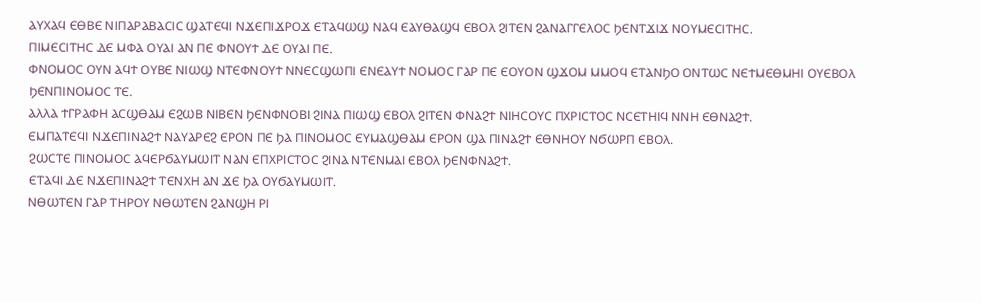ⲀⲨⲬⲀϤ ⲈⲐⲂⲈ ⲚⲒⲠⲀⲢⲀⲂⲀⲤⲒⲤ ϢⲀⲦⲈϤⲒ ⲚϪⲈⲠⲒϪⲢⲞϪ ⲈⲦⲀϤⲰϢ ⲚⲀϤ ⲈⲀⲨⲐⲀϢϤ ⲈⲂⲞⲖ ϨⲒⲦⲈⲚ ϨⲀⲚⲀⲄⲄⲈⲖⲞⲤ ϦⲈⲚⲦϪⲒϪ ⲚⲞⲨⲘⲈⲤⲒⲦⲎⲤ.
ⲠⲒⲘⲈⲤⲒⲦⲎⲤ ⲆⲈ ⲘⲪⲀ ⲞⲨⲀⲒ ⲀⲚ ⲠⲈ ⲪⲚⲞⲨϮ ⲆⲈ ⲞⲨⲀⲒ ⲠⲈ.
ⲪⲚⲞⲘⲞⲤ ⲞⲨⲚ ⲀϤϮ ⲞⲨⲂⲈ ⲚⲒⲰϢ ⲚⲦⲈⲪⲚⲞⲨϮ ⲚⲚⲈⲤϢⲰⲠⲒ ⲈⲚⲈⲀⲨϮ ⲚⲞⲘⲞⲤ ⲄⲀⲢ ⲠⲈ ⲈⲞⲨⲞⲚ ϢϪⲞⲘ ⲘⲘⲞϤ ⲈⲦⲀⲚϦⲞ ⲞⲚⲦⲰⲤ ⲚⲈϮⲘⲈⲐⲘⲎⲒ ⲞⲨⲈⲂⲞⲖ ϦⲈⲚⲠⲒⲚⲞⲘⲞⲤ ⲦⲈ.
ⲀⲖⲖⲀ ϮⲄⲢⲀⲪⲎ ⲀⲤϢⲐⲀⲘ ⲈϨⲰⲂ ⲚⲒⲂⲈⲚ ϦⲈⲚⲪⲚⲞⲂⲒ ϨⲒⲚⲀ ⲠⲒⲰϢ ⲈⲂⲞⲖ ϨⲒⲦⲈⲚ ⲪⲚⲀϨϮ ⲚⲒⲎⲤⲞⲨⲤ ⲠⲬⲢⲒⲤⲦⲞⲤ ⲚⲤⲈⲦⲎⲒϤ ⲚⲚⲎ ⲈⲐⲚⲀϨϮ.
ⲈⲘⲠⲀⲦⲈϤⲒ ⲚϪⲈⲠⲒⲚⲀϨϮ ⲚⲀⲨⲀⲢⲈϨ ⲈⲢⲞⲚ ⲠⲈ ϦⲀ ⲠⲒⲚⲞⲘⲞⲤ ⲈⲨⲘⲀϢⲐⲀⲘ ⲈⲢⲞⲚ ϢⲀ ⲠⲒⲚⲀϨϮ ⲈⲐⲚⲎⲞⲨ ⲚϬⲰⲢⲠ ⲈⲂⲞⲖ.
ϨⲰⲤⲦⲈ ⲠⲒⲚⲞⲘⲞⲤ ⲀϤⲈⲢϬⲀⲨⲘⲰⲒⲦ ⲚⲀⲚ ⲈⲠⲬⲢⲒⲤⲦⲞⲤ ϨⲒⲚⲀ ⲚⲦⲈⲚⲘⲀⲒ ⲈⲂⲞⲖ ϦⲈⲚⲪⲚⲀϨϮ.
ⲈⲦⲀϤⲒ ⲆⲈ ⲚϪⲈⲠⲒⲚⲀϨϮ ⲦⲈⲚⲬⲎ ⲀⲚ ϪⲈ ϦⲀ ⲞⲨϬⲀⲨⲘⲰⲒⲦ.
ⲚⲐⲰⲦⲈⲚ ⲄⲀⲢ ⲦⲎⲢⲞⲨ ⲚⲐⲰⲦⲈⲚ ϨⲀⲚϢⲎ ⲢⲒ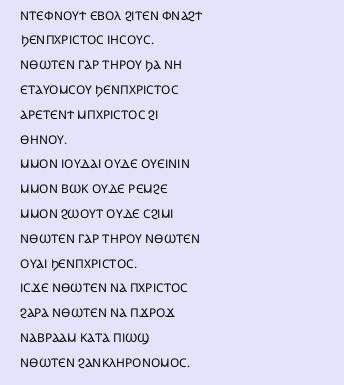ⲚⲦⲈⲪⲚⲞⲨϮ ⲈⲂⲞⲖ ϨⲒⲦⲈⲚ ⲪⲚⲀϨϮ ϦⲈⲚⲠⲬⲢⲒⲤⲦⲞⲤ ⲒⲎⲤⲞⲨⲤ.
ⲚⲐⲰⲦⲈⲚ ⲄⲀⲢ ⲦⲎⲢⲞⲨ ϦⲀ ⲚⲎ ⲈⲦⲀⲨⲞⲘⲤⲞⲨ ϦⲈⲚⲠⲬⲢⲒⲤⲦⲞⲤ ⲀⲢⲈⲦⲈⲚϮ ⲘⲠⲬⲢⲒⲤⲦⲞⲤ ϨⲒ ⲐⲎⲚⲞⲨ.
ⲘⲘⲞⲚ ⲒⲞⲨⲆⲀⲒ ⲞⲨⲆⲈ ⲞⲨⲈⲒⲚⲒⲚ ⲘⲘⲞⲚ ⲂⲰⲔ ⲞⲨⲆⲈ ⲢⲈⲘϨⲈ ⲘⲘⲞⲚ ϨⲰⲞⲨⲦ ⲞⲨⲆⲈ ⲤϨⲒⲘⲒ ⲚⲐⲰⲦⲈⲚ ⲄⲀⲢ ⲦⲎⲢⲞⲨ ⲚⲐⲰⲦⲈⲚ ⲞⲨⲀⲒ ϦⲈⲚⲠⲬⲢⲒⲤⲦⲞⲤ.
ⲒⲤϪⲈ ⲚⲐⲰⲦⲈⲚ ⲚⲀ ⲠⲬⲢⲒⲤⲦⲞⲤ ϨⲀⲢⲀ ⲚⲐⲰⲦⲈⲚ ⲚⲀ ⲠϪⲢⲞϪ ⲚⲀⲂⲢⲀⲀⲘ ⲔⲀⲦⲀ ⲠⲒⲰϢ ⲚⲐⲰⲦⲈⲚ ϨⲀⲚⲔⲖⲎⲢⲞⲚⲞⲘⲞⲤ.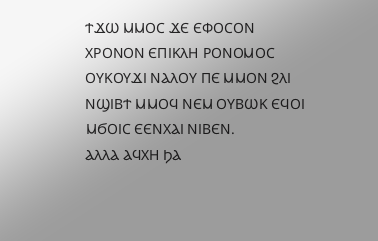ϮϪⲰ ⲘⲘⲞⲤ ϪⲈ ⲈⲪⲞⲤⲞⲚ ⲬⲢⲞⲚⲞⲚ ⲈⲠⲒⲔⲖⲎ ⲢⲞⲚⲞⲘⲞⲤ ⲞⲨⲔⲞⲨϪⲒ ⲚⲀⲖⲞⲨ ⲠⲈ ⲘⲘⲞⲚ ϨⲖⲒ ⲚϢⲒⲂϮ ⲘⲘⲞϤ ⲚⲈⲘ ⲞⲨⲂⲰⲔ ⲈϤⲞⲒ ⲘϬⲞⲒⲤ ⲈⲈⲚⲬⲀⲒ ⲚⲒⲂⲈⲚ.
ⲀⲖⲖⲀ ⲀϤⲬⲎ ϦⲀ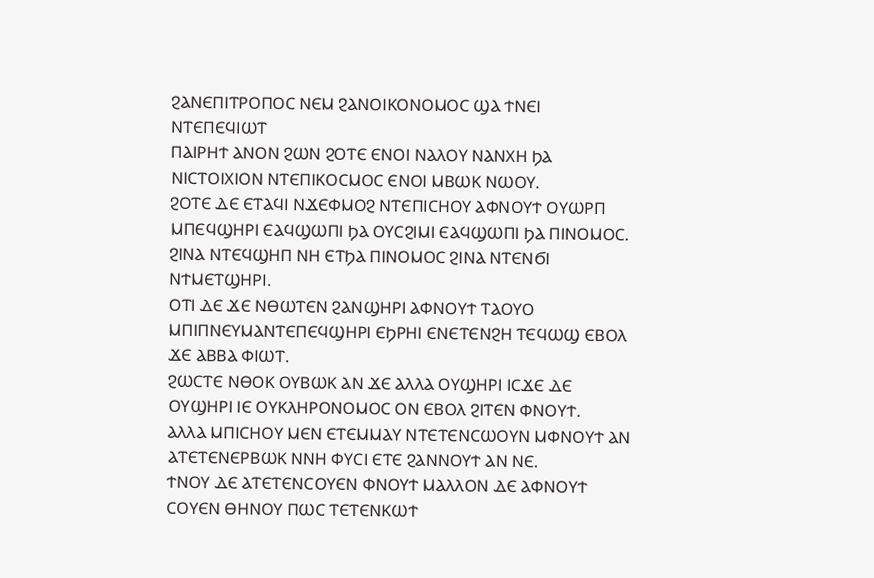ϨⲀⲚⲈⲠⲒⲦⲢⲞⲠⲞⲤ ⲚⲈⲘ ϨⲀⲚⲞⲒⲔⲞⲚⲞⲘⲞⲤ ϢⲀ ϮⲚⲈⲒ ⲚⲦⲈⲠⲈϤⲒⲰⲦ
ⲠⲀⲒⲢⲎϮ ⲀⲚⲞⲚ ϨⲰⲚ ϨⲞⲦⲈ ⲈⲚⲞⲒ ⲚⲀⲖⲞⲨ ⲚⲀⲚⲬⲎ ϦⲀ ⲚⲒⲤⲦⲞⲒⲬⲒⲞⲚ ⲚⲦⲈⲠⲒⲔⲞⲤⲘⲞⲤ ⲈⲚⲞⲒ ⲘⲂⲰⲔ ⲚⲰⲞⲨ.
ϨⲞⲦⲈ ⲆⲈ ⲈⲦⲀϤⲒ ⲚϪⲈⲪⲘⲞϨ ⲚⲦⲈⲠⲒⲤⲎⲞⲨ ⲀⲪⲚⲞⲨϮ ⲞⲨⲰⲢⲠ ⲘⲠⲈϤϢⲎⲢⲒ ⲈⲀϤϢⲰⲠⲒ ϦⲀ ⲞⲨⲤϨⲒⲘⲒ ⲈⲀϤϢⲰⲠⲒ ϦⲀ ⲠⲒⲚⲞⲘⲞⲤ.
ϨⲒⲚⲀ ⲚⲦⲈϤϢⲎⲠ ⲚⲎ ⲈⲦϦⲀ ⲠⲒⲚⲞⲘⲞⲤ ϨⲒⲚⲀ ⲚⲦⲈⲚϬⲒ ⲚϮⲘⲈⲦϢⲎⲢⲒ.
ⲞⲦⲒ ⲆⲈ ϪⲈ ⲚⲐⲰⲦⲈⲚ ϨⲀⲚϢⲎⲢⲒ ⲀⲪⲚⲞⲨϮ ⲦⲀⲞⲨⲞ ⲘⲠⲒⲠⲚⲈⲨⲘⲀⲚⲦⲈⲠⲈϤϢⲎⲢⲒ ⲈϦⲢⲎⲒ ⲈⲚⲈⲦⲈⲚϨⲎ ⲦⲈϤⲰϢ ⲈⲂⲞⲖ ϪⲈ ⲀⲂⲂⲀ ⲪⲒⲰⲦ.
ϨⲰⲤⲦⲈ ⲚⲐⲞⲔ ⲞⲨⲂⲰⲔ ⲀⲚ ϪⲈ ⲀⲖⲖⲀ ⲞⲨϢⲎⲢⲒ ⲒⲤϪⲈ ⲆⲈ ⲞⲨϢⲎⲢⲒ ⲒⲈ ⲞⲨⲔⲖⲎⲢⲞⲚⲞⲘⲞⲤ ⲞⲚ ⲈⲂⲞⲖ ϨⲒⲦⲈⲚ ⲪⲚⲞⲨϮ.
ⲀⲖⲖⲀ ⲘⲠⲒⲤⲎⲞⲨ ⲘⲈⲚ ⲈⲦⲈⲘⲘⲀⲨ ⲚⲦⲈⲦⲈⲚⲤⲰⲞⲨⲚ ⲘⲪⲚⲞⲨϮ ⲀⲚ ⲀⲦⲈⲦⲈⲚⲈⲢⲂⲰⲔ ⲚⲚⲎ ⲪⲨⲤⲒ ⲈⲦⲈ ϨⲀⲚⲚⲞⲨϮ ⲀⲚ ⲚⲈ.
ϮⲚⲞⲨ ⲆⲈ ⲀⲦⲈⲦⲈⲚⲤⲞⲨⲈⲚ ⲪⲚⲞⲨϮ ⲘⲀⲖⲖⲞⲚ ⲆⲈ ⲀⲪⲚⲞⲨϮ ⲤⲞⲨⲈⲚ ⲐⲎⲚⲞⲨ ⲠⲰⲤ ⲦⲈⲦⲈⲚⲔⲰϮ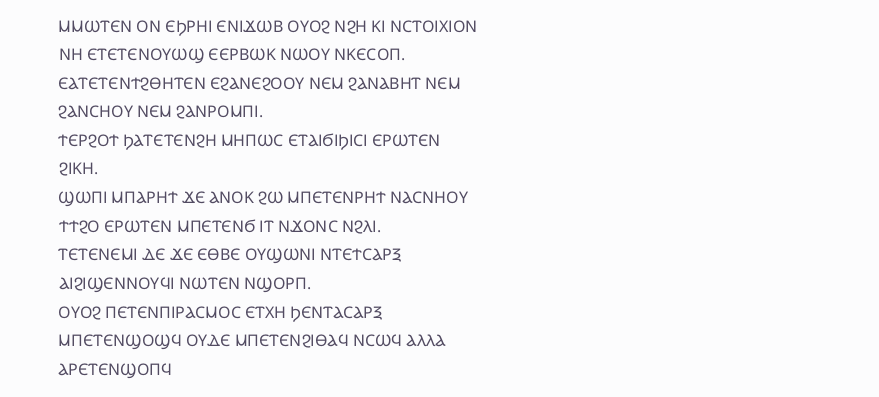ⲘⲘⲰⲦⲈⲚ ⲞⲚ ⲈϦⲢⲎⲒ ⲈⲚⲒϪⲰⲂ ⲞⲨⲞϨ ⲚϨⲎ ⲔⲒ ⲚⲤⲦⲞⲒⲬⲒⲞⲚ ⲚⲎ ⲈⲦⲈⲦⲈⲚⲞⲨⲰϢ ⲈⲈⲢⲂⲰⲔ ⲚⲰⲞⲨ ⲚⲔⲈⲤⲞⲠ.
ⲈⲀⲦⲈⲦⲈⲚϮϨⲐⲎⲦⲈⲚ ⲈϨⲀⲚⲈϨⲞⲞⲨ ⲚⲈⲘ ϨⲀⲚⲀⲂⲎⲦ ⲚⲈⲘ ϨⲀⲚⲤⲎⲞⲨ ⲚⲈⲘ ϨⲀⲚⲢⲞⲘⲠⲒ.
ϮⲈⲢϨⲞϮ ϦⲀⲦⲈⲦⲈⲚϨⲎ ⲘⲎⲠⲰⲤ ⲈⲦⲀⲒϬⲒϦⲒⲤⲒ ⲈⲢⲰⲦⲈⲚ ϨⲒⲔⲎ.
ϢⲰⲠⲒ ⲘⲠⲀⲢⲎϮ ϪⲈ ⲀⲚⲞⲔ ϨⲰ ⲘⲠⲈⲦⲈⲚⲢⲎϮ ⲚⲀⲤⲚⲎⲞⲨ ϮϮϨⲞ ⲈⲢⲰⲦⲈⲚ ⲘⲠⲈⲦⲈⲚϬ ⲒⲦ ⲚϪⲞⲚⲤ ⲚϨⲖⲒ.
ⲦⲈⲦⲈⲚⲈⲘⲒ ⲆⲈ ϪⲈ ⲈⲐⲂⲈ ⲞⲨϢⲰⲚⲒ ⲚⲦⲈϮⲤⲀⲢⲜ ⲀⲒϨⲒϢⲈⲚⲚⲞⲨϤⲒ ⲚⲰⲦⲈⲚ ⲚϢⲞⲢⲠ.
ⲞⲨⲞϨ ⲠⲈⲦⲈⲚⲠⲒⲢⲀⲤⲘⲞⲤ ⲈⲦⲬⲎ ϦⲈⲚⲦⲀⲤⲀⲢⲜ ⲘⲠⲈⲦⲈⲚϢⲞϢϤ ⲞⲨⲆⲈ ⲘⲠⲈⲦⲈⲚϨⲒⲐⲀϤ ⲚⲤⲰϤ ⲀⲖⲖⲀ ⲀⲢⲈⲦⲈⲚϢⲞⲠϤ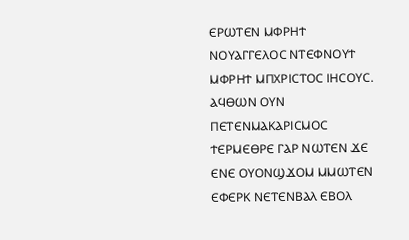ⲈⲢⲰⲦⲈⲚ ⲘⲪⲢⲎϮ ⲚⲞⲨⲀⲄⲄⲈⲖⲞⲤ ⲚⲦⲈⲪⲚⲞⲨϮ ⲘⲪⲢⲎϮ ⲘⲠⲬⲢⲒⲤⲦⲞⲤ ⲒⲎⲤⲞⲨⲤ.
ⲀϤⲐⲰⲚ ⲞⲨⲚ ⲠⲈⲦⲈⲚⲘⲀⲔⲀⲢⲒⲤⲘⲞⲤ ϮⲈⲢⲘⲈⲐⲢⲈ ⲄⲀⲢ ⲚⲰⲦⲈⲚ ϪⲈ ⲈⲚⲈ ⲞⲨⲞⲚϢϪⲞⲘ ⲘⲘⲰⲦⲈⲚ ⲈⲪⲈⲢⲔ ⲚⲈⲦⲈⲚⲂⲀⲖ ⲈⲂⲞⲖ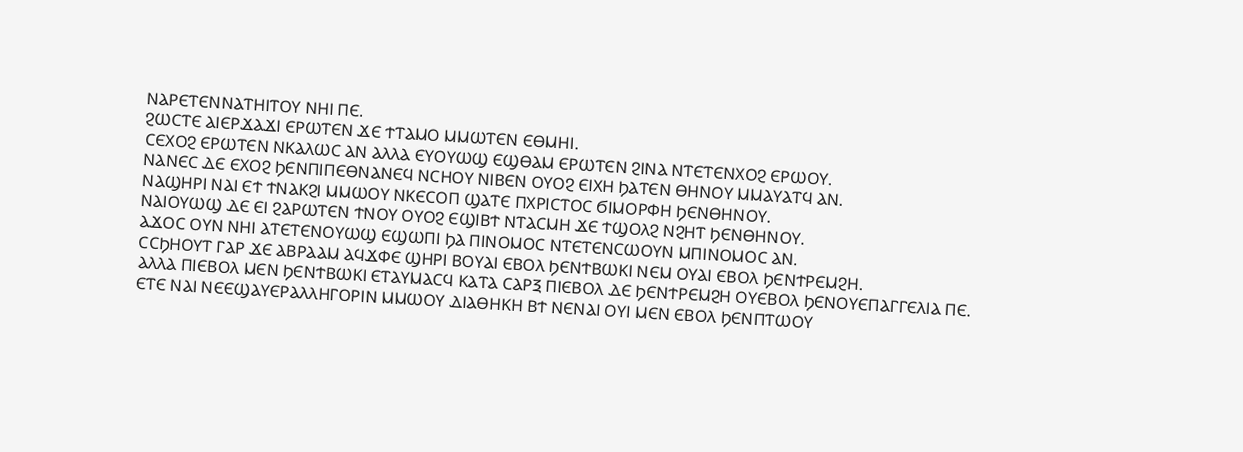ⲚⲀⲢⲈⲦⲈⲚⲚⲀⲦⲎⲒⲦⲞⲨ ⲚⲎⲒ ⲠⲈ.
ϨⲰⲤⲦⲈ ⲀⲒⲈⲢϪⲀϪⲒ ⲈⲢⲰⲦⲈⲚ ϪⲈ ϮⲦⲀⲘⲞ ⲘⲘⲰⲦⲈⲚ ⲈⲐⲘⲎⲒ.
ⲤⲈⲬⲞϨ ⲈⲢⲰⲦⲈⲚ ⲚⲔⲀⲖⲰⲤ ⲀⲚ ⲀⲖⲖⲀ ⲈⲨⲞⲨⲰϢ ⲈϢⲐⲀⲘ ⲈⲢⲰⲦⲈⲚ ϨⲒⲚⲀ ⲚⲦⲈⲦⲈⲚⲬⲞϨ ⲈⲢⲰⲞⲨ.
ⲚⲀⲚⲈⲤ ⲆⲈ ⲈⲬⲞϨ ϦⲈⲚⲠⲒⲠⲈⲐⲚⲀⲚⲈϤ ⲚⲤⲎⲞⲨ ⲚⲒⲂⲈⲚ ⲞⲨⲞϨ ⲈⲒⲬⲎ ϦⲀⲦⲈⲚ ⲐⲎⲚⲞⲨ ⲘⲘⲀⲨⲀⲦϤ ⲀⲚ.
ⲚⲀϢⲎⲢⲒ ⲚⲀⲒ ⲈϮ ϮⲚⲀⲔϨⲒ ⲘⲘⲰⲞⲨ ⲚⲔⲈⲤⲞⲠ ϢⲀⲦⲈ ⲠⲬⲢⲒⲤⲦⲞⲤ ϬⲒⲘⲞⲢⲪⲎ ϦⲈⲚⲐⲎⲚⲞⲨ.
ⲚⲀⲒⲞⲨⲰϢ ⲆⲈ ⲈⲒ ϨⲀⲢⲰⲦⲈⲚ ϮⲚⲞⲨ ⲞⲨⲞϨ ⲈϢⲒⲂϮ ⲚⲦⲀⲤⲘⲎ ϪⲈ ϮϢⲞⲖϨ ⲚϨⲎⲦ ϦⲈⲚⲐⲎⲚⲞⲨ.
ⲀϪⲞⲤ ⲞⲨⲚ ⲚⲎⲒ ⲀⲦⲈⲦⲈⲚⲞⲨⲰϢ ⲈϢⲰⲠⲒ ϦⲀ ⲠⲒⲚⲞⲘⲞⲤ ⲚⲦⲈⲦⲈⲚⲤⲰⲞⲨⲚ ⲘⲠⲒⲚⲞⲘⲞⲤ ⲀⲚ.
ⲤⲤϦⲎⲞⲨⲦ ⲄⲀⲢ ϪⲈ ⲀⲂⲢⲀⲀⲘ ⲀϤϪⲪⲈ ϢⲎⲢⲒ ⲂⲞⲨⲀⲒ ⲈⲂⲞⲖ ϦⲈⲚϮⲂⲰⲔⲒ ⲚⲈⲘ ⲞⲨⲀⲒ ⲈⲂⲞⲖ ϦⲈⲚϮⲢⲈⲘϨⲎ.
ⲀⲖⲖⲀ ⲠⲒⲈⲂⲞⲖ ⲘⲈⲚ ϦⲈⲚϮⲂⲰⲔⲒ ⲈⲦⲀⲨⲘⲀⲤϤ ⲔⲀⲦⲀ ⲤⲀⲢⲜ ⲠⲒⲈⲂⲞⲖ ⲆⲈ ϦⲈⲚϮⲢⲈⲘϨⲎ ⲞⲨⲈⲂⲞⲖ ϦⲈⲚⲞⲨⲈⲠⲀⲄⲄⲈⲖⲒⲀ ⲠⲈ.
ⲈⲦⲈ ⲚⲀⲒ ⲚⲈⲈϢⲀⲨⲈⲢⲀⲖⲖⲎⲄⲞⲢⲒⲚ ⲘⲘⲰⲞⲨ ⲆⲒⲀⲐⲎⲔⲎ ⲂϮ ⲚⲈⲚⲀⲒ ⲞⲨⲒ ⲘⲈⲚ ⲈⲂⲞⲖ ϦⲈⲚⲠⲦⲰⲞⲨ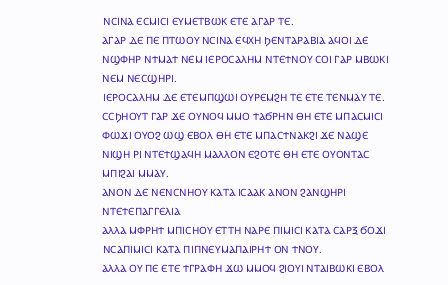ⲚⲤⲒⲚⲀ ⲈⲤⲘⲒⲤⲒ ⲈⲨⲘⲈⲦⲂⲰⲔ ⲈⲦⲈ ⲀⲄⲀⲢ ⲦⲈ.
ⲀⲄⲀⲢ ⲆⲈ ⲠⲈ ⲠⲦⲰⲞⲨ ⲚⲤⲒⲚⲀ ⲈϤⲬⲎ ϦⲈⲚⲦⲀⲢⲀⲂⲒⲀ ⲀϤⲞⲒ ⲆⲈ ⲚϢⲪⲎⲢ ⲚϮⲘⲀϮ ⲚⲈⲘ ⲒⲈⲢⲞⲤⲀⲖⲎⲘ ⲚⲦⲈϮⲚⲞⲨ ⲤⲞⲒ ⲄⲀⲢ ⲘⲂⲰⲔⲒ ⲚⲈⲘ ⲚⲈⲤϢⲎⲢⲒ.
ⲒⲈⲢⲞⲤⲀⲖⲎⲘ ⲆⲈ ⲈⲦⲈⲘⲠϢⲰⲒ ⲞⲨⲢⲈⲘϨⲎ ⲦⲈ ⲈⲦⲈ ⲦⲈⲚⲘⲀⲨ ⲦⲈ.
ⲤⲤϦⲎⲞⲨⲦ ⲄⲀⲢ ϪⲈ ⲞⲨⲚⲞϤ ⲘⲘⲞ ϮⲀϬⲢⲎⲚ ⲐⲎ ⲈⲦⲈ ⲘⲠⲀⲤⲘⲒⲤⲒ ⲪⲰϪⲒ ⲞⲨⲞϨ ⲰϢ ⲈⲂⲞⲖ ⲐⲎ ⲈⲦⲈ ⲘⲠⲀⲤϮⲚⲀⲔϨⲒ ϪⲈ ⲚⲀϢⲈ ⲚⲒϢⲎ ⲢⲒ ⲚⲦⲈϮϢⲀϤⲎ ⲘⲀⲖⲖⲞⲚ ⲈϨⲞⲦⲈ ⲐⲎ ⲈⲦⲈ ⲞⲨⲞⲚⲦⲀⲤ ⲘⲠⲒϨⲀⲒ ⲘⲘⲀⲨ.
ⲀⲚⲞⲚ ⲆⲈ ⲚⲈⲚⲤⲚⲎⲞⲨ ⲔⲀⲦⲀ ⲒⲤⲀⲀⲔ ⲀⲚⲞⲚ ϨⲀⲚϢⲎⲢⲒ ⲚⲦⲈϮⲈⲠⲀⲄⲄⲈⲖⲒⲀ
ⲀⲖⲖⲀ ⲘⲪⲢⲎϮ ⲘⲠⲒⲤⲎⲞⲨ ⲈⲦⲦⲎ ⲚⲀⲢⲈ ⲠⲒⲘⲒⲤⲒ ⲔⲀⲦⲀ ⲤⲀⲢⲜ ϬⲞϪⲒ ⲚⲤⲀⲠⲒⲘⲒⲤⲒ ⲔⲀⲦⲀ ⲠⲒⲠⲚⲈⲨⲘⲀⲠⲀⲒⲢⲎϮ ⲞⲚ ϮⲚⲞⲨ.
ⲀⲖⲖⲀ ⲞⲨ ⲠⲈ ⲈⲦⲈ ϮⲄⲢⲀⲪⲎ ϪⲰ ⲘⲘⲞϤ ϨⲒⲞⲨⲒ ⲚⲦⲀⲒⲂⲰⲔⲒ ⲈⲂⲞⲖ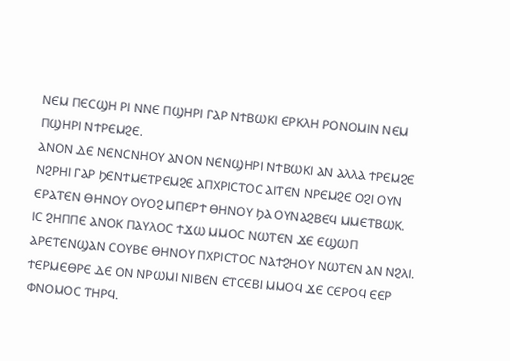ⲚⲈⲘ ⲠⲈⲤϢⲎ ⲢⲒ ⲚⲚⲈ ⲠϢⲎⲢⲒ ⲄⲀⲢ ⲚϮⲂⲰⲔⲒ ⲈⲢⲔⲖⲎ ⲢⲞⲚⲞⲘⲒⲚ ⲚⲈⲘ ⲠϢⲎⲢⲒ ⲚϮⲢⲈⲘϨⲈ.
ⲀⲚⲞⲚ ⲆⲈ ⲚⲈⲚⲤⲚⲎⲞⲨ ⲀⲚⲞⲚ ⲚⲈⲚϢⲎⲢⲒ ⲚϮⲂⲰⲔⲒ ⲀⲚ ⲀⲖⲖⲀ ϮⲢⲈⲘϨⲈ
ⲚϨⲢⲎⲒ ⲄⲀⲢ ϦⲈⲚϮⲘⲈⲦⲢⲈⲘϨⲈ ⲀⲠⲬⲢⲒⲤⲦⲞⲤ ⲀⲒⲦⲈⲚ ⲚⲢⲈⲘϨⲈ ⲞϨⲒ ⲞⲨⲚ ⲈⲢⲀⲦⲈⲚ ⲐⲎⲚⲞⲨ ⲞⲨⲞϨ ⲘⲠⲈⲢϮ ⲐⲎⲚⲞⲨ ϦⲀ ⲞⲨⲚⲀϨⲂⲈϤ ⲘⲘⲈⲦⲂⲰⲔ.
ⲒⲤ ϨⲎⲠⲠⲈ ⲀⲚⲞⲔ ⲠⲀⲨⲖⲞⲤ ϮϪⲰ ⲘⲘⲞⲤ ⲚⲰⲦⲈⲚ ϪⲈ ⲈϢⲰⲠ ⲀⲢⲈⲦⲈⲚϢⲀⲚ ⲤⲞⲨⲂⲈ ⲐⲎⲚⲞⲨ ⲠⲬⲢⲒⲤⲦⲞⲤ ⲚⲀϮϨⲎⲞⲨ ⲚⲰⲦⲈⲚ ⲀⲚ ⲚϨⲖⲒ.
ϮⲈⲢⲘⲈⲐⲢⲈ ⲆⲈ ⲞⲚ ⲚⲢⲰⲘⲒ ⲚⲒⲂⲈⲚ ⲈⲦⲤⲈⲂⲒ ⲘⲘⲞϤ ϪⲈ ⲤⲈⲢⲞϤ ⲈⲈⲢ ⲪⲚⲞⲘⲞⲤ ⲦⲎⲢϤ.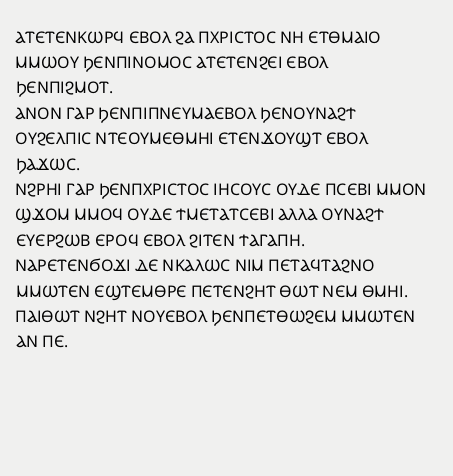ⲀⲦⲈⲦⲈⲚⲔⲰⲢϤ ⲈⲂⲞⲖ ϨⲀ ⲠⲬⲢⲒⲤⲦⲞⲤ ⲚⲎ ⲈⲦⲐⲘⲀⲒⲞ ⲘⲘⲰⲞⲨ ϦⲈⲚⲠⲒⲚⲞⲘⲞⲤ ⲀⲦⲈⲦⲈⲚϨⲈⲒ ⲈⲂⲞⲖ ϦⲈⲚⲠⲒϨⲘⲞⲦ.
ⲀⲚⲞⲚ ⲄⲀⲢ ϦⲈⲚⲠⲒⲠⲚⲈⲨⲘⲀⲈⲂⲞⲖ ϦⲈⲚⲞⲨⲚⲀϨϮ ⲞⲨϨⲈⲖⲠⲒⲤ ⲚⲦⲈⲞⲨⲘⲈⲐⲘⲎⲒ ⲈⲦⲈⲚϪⲞⲨϢⲦ ⲈⲂⲞⲖ ϦⲀϪⲰⲤ.
ⲚϨⲢⲎⲒ ⲄⲀⲢ ϦⲈⲚⲠⲬⲢⲒⲤⲦⲞⲤ ⲒⲎⲤⲞⲨⲤ ⲞⲨⲆⲈ ⲠⲤⲈⲂⲒ ⲘⲘⲞⲚ ϢϪⲞⲘ ⲘⲘⲞϤ ⲞⲨⲆⲈ ϮⲘⲈⲦⲀⲦⲤⲈⲂⲒ ⲀⲖⲖⲀ ⲞⲨⲚⲀϨϮ ⲈⲨⲈⲢϨⲰⲂ ⲈⲢⲞϤ ⲈⲂⲞⲖ ϨⲒⲦⲈⲚ ϮⲀⲄⲀⲠⲎ.
ⲚⲀⲢⲈⲦⲈⲚϬⲞϪⲒ ⲆⲈ ⲚⲔⲀⲖⲰⲤ ⲚⲒⲘ ⲠⲈⲦⲀϤⲦⲀϨⲚⲞ ⲘⲘⲰⲦⲈⲚ ⲈϢⲦⲈⲘⲐⲢⲈ ⲠⲈⲦⲈⲚϨⲎⲦ ⲐⲰⲦ ⲚⲈⲘ ⲐⲘⲎⲒ.
ⲠⲀⲒⲐⲰⲦ ⲚϨⲎⲦ ⲚⲞⲨⲈⲂⲞⲖ ϦⲈⲚⲠⲈⲦⲐⲰϨⲈⲘ ⲘⲘⲰⲦⲈⲚ ⲀⲚ ⲠⲈ.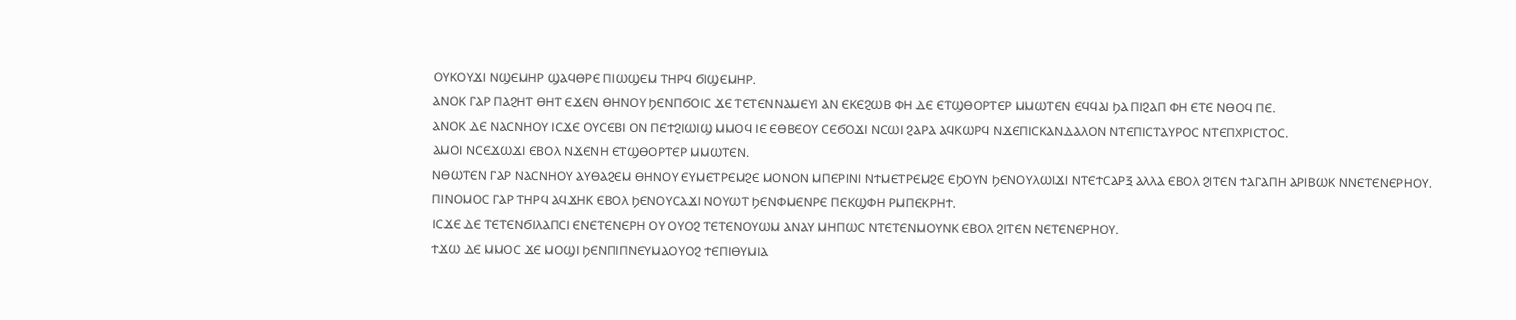ⲞⲨⲔⲞⲨϪⲒ ⲚϢⲈⲘⲎⲢ ϢⲀϤⲐⲢⲈ ⲠⲒⲰϢⲈⲘ ⲦⲎⲢϤ ϬⲒϢⲈⲘⲎⲢ.
ⲀⲚⲞⲔ ⲄⲀⲢ ⲠⲀϨⲎⲦ ⲐⲎⲦ ⲈϪⲈⲚ ⲐⲎⲚⲞⲨ ϦⲈⲚⲠϬⲞⲒⲤ ϪⲈ ⲦⲈⲦⲈⲚⲚⲀⲘⲈⲨⲒ ⲀⲚ ⲈⲔⲈϨⲰⲂ ⲪⲎ ⲆⲈ ⲈⲦϢⲐⲞⲢⲦⲈⲢ ⲘⲘⲰⲦⲈⲚ ⲈϤϤⲀⲒ ϦⲀ ⲠⲒϨⲀⲠ ⲪⲎ ⲈⲦⲈ ⲚⲐⲞϤ ⲠⲈ.
ⲀⲚⲞⲔ ⲆⲈ ⲚⲀⲤⲚⲎⲞⲨ ⲒⲤϪⲈ ⲞⲨⲤⲈⲂⲒ ⲞⲚ ⲠⲈϮϨⲒⲰⲒϢ ⲘⲘⲞϤ ⲒⲈ ⲈⲐⲂⲈⲞⲨ ⲤⲈϬⲞϪⲒ ⲚⲤⲰⲒ ϨⲀⲢⲀ ⲀϤⲔⲰⲢϤ ⲚϪⲈⲠⲒⲤⲔⲀⲚⲆⲀⲖⲞⲚ ⲚⲦⲈⲠⲒⲤⲦⲀⲨⲢⲞⲤ ⲚⲦⲈⲠⲬⲢⲒⲤⲦⲞⲤ.
ⲀⲘⲞⲒ ⲚⲤⲈϪⲰϪⲒ ⲈⲂⲞⲖ ⲚϪⲈⲚⲎ ⲈⲦϢⲐⲞⲢⲦⲈⲢ ⲘⲘⲰⲦⲈⲚ.
ⲚⲐⲰⲦⲈⲚ ⲄⲀⲢ ⲚⲀⲤⲚⲎⲞⲨ ⲀⲨⲐⲀϨⲈⲘ ⲐⲎⲚⲞⲨ ⲈⲨⲘⲈⲦⲢⲈⲘϨⲈ ⲘⲞⲚⲞⲚ ⲘⲠⲈⲢⲒⲚⲒ ⲚϮⲘⲈⲦⲢⲈⲘϨⲈ ⲈϦⲞⲨⲚ ϦⲈⲚⲞⲨⲖⲰⲒϪⲒ ⲚⲦⲈϮⲤⲀⲢⲜ ⲀⲖⲖⲀ ⲈⲂⲞⲖ ϨⲒⲦⲈⲚ ϮⲀⲄⲀⲠⲎ ⲀⲢⲒⲂⲰⲔ ⲚⲚⲈⲦⲈⲚⲈⲢⲎⲞⲨ.
ⲠⲒⲚⲞⲘⲞⲤ ⲄⲀⲢ ⲦⲎⲢϤ ⲀϤϪⲎⲔ ⲈⲂⲞⲖ ϦⲈⲚⲞⲨⲤⲀϪⲒ ⲚⲞⲨⲰⲦ ϦⲈⲚⲪⲘⲈⲚⲢⲈ ⲠⲈⲔϢⲪⲎ ⲢⲘⲠⲈⲔⲢⲎϮ.
ⲒⲤϪⲈ ⲆⲈ ⲦⲈⲦⲈⲚϬⲒⲖⲀⲠⲤⲒ ⲈⲚⲈⲦⲈⲚⲈⲢⲎ ⲞⲨ ⲞⲨⲞϨ ⲦⲈⲦⲈⲚⲞⲨⲰⲘ ⲀⲚⲀⲨ ⲘⲎⲠⲰⲤ ⲚⲦⲈⲦⲈⲚⲘⲞⲨⲚⲔ ⲈⲂⲞⲖ ϨⲒⲦⲈⲚ ⲚⲈⲦⲈⲚⲈⲢⲎⲞⲨ.
ϮϪⲰ ⲆⲈ ⲘⲘⲞⲤ ϪⲈ ⲘⲞϢⲒ ϦⲈⲚⲠⲒⲠⲚⲈⲨⲘⲀⲞⲨⲞϨ ϮⲈⲠⲒⲐⲨⲘⲒⲀ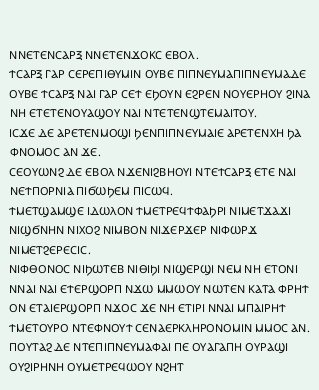ⲚⲚⲈⲦⲈⲚⲤⲀⲢⲜ ⲚⲚⲈⲦⲈⲚϪⲞⲔⲤ ⲈⲂⲞⲖ.
ϮⲤⲀⲢⲜ ⲄⲀⲢ ⲤⲈⲢⲈⲠⲒⲐⲨⲘⲒⲚ ⲞⲨⲂⲈ ⲠⲒⲠⲚⲈⲨⲘⲀⲠⲒⲠⲚⲈⲨⲘⲀⲆⲈ ⲞⲨⲂⲈ ϮⲤⲀⲢⲜ ⲚⲀⲒ ⲄⲀⲢ ⲤⲈϮ ⲈϦⲞⲨⲚ ⲈϨⲢⲈⲚ ⲚⲞⲨⲈⲢⲎⲞⲨ ϨⲒⲚⲀ ⲚⲎ ⲈⲦⲈⲦⲈⲚⲞⲨⲀϢⲞⲨ ⲚⲀⲒ ⲚⲦⲈⲦⲈⲚϢⲦⲈⲘⲀⲒⲦⲞⲨ.
ⲒⲤϪⲈ ⲆⲈ ⲀⲢⲈⲦⲈⲚⲘⲞϢⲒ ϦⲈⲚⲠⲒⲠⲚⲈⲨⲘⲀⲒⲈ ⲀⲢⲈⲦⲈⲚⲬⲎ ϦⲀ ⲪⲚⲞⲘⲞⲤ ⲀⲚ ϪⲈ.
ⲤⲈⲞⲨⲰⲚϨ ⲆⲈ ⲈⲂⲞⲖ ⲚϪⲈⲚⲒϨⲂⲎⲞⲨⲒ ⲚⲦⲈϮⲤⲀⲢⲜ ⲈⲦⲈ ⲚⲀⲒ ⲚⲈϮⲠⲞⲢⲚⲒⲀ ⲠⲒϬⲰϦⲈⲘ ⲠⲒⲤⲰϤ.
ϮⲘⲈⲦϢⲀⲘϢⲈ ⲒⲆⲰⲖⲞⲚ ϮⲘⲈⲦⲢⲈϤϮⲪⲀϦⲢⲒ ⲚⲒⲘⲈⲦϪⲀϪⲒ ⲚⲒϢϬⲚⲎⲚ ⲚⲒⲬⲞϨ ⲚⲒⲘⲂⲞⲚ ⲚⲒϪⲈⲢϪⲈⲢ ⲚⲒⲪⲰⲢϪ ⲚⲒⲘⲈⲦϨⲈⲢⲈⲤⲒⲤ.
ⲚⲒⲪⲐⲞⲚⲞⲤ ⲚⲒϦⲰⲦⲈⲂ ⲚⲒⲐⲒϦⲒ ⲚⲒϢⲈⲢϢⲒ ⲚⲈⲘ ⲚⲎ ⲈⲦⲞⲚⲒ ⲚⲚⲀⲒ ⲚⲀⲒ ⲈϮⲈⲢϢⲞⲢⲠ ⲚϪⲰ ⲘⲘⲰⲞⲨ ⲚⲰⲦⲈⲚ ⲔⲀⲦⲀ ⲪⲢⲎϮ ⲞⲚ ⲈⲦⲀⲒⲈⲢϢⲞⲢⲠ ⲚϪⲞⲤ ϪⲈ ⲚⲎ ⲈⲦⲒⲢⲒ ⲚⲚⲀⲒ ⲘⲠⲀⲒⲢⲎϮ ϮⲘⲈⲦⲞⲨⲢⲞ ⲚⲦⲈⲪⲚⲞⲨϮ ⲤⲈⲚⲀⲈⲢⲔⲖⲎⲢⲞⲚⲞⲘⲒⲚ ⲘⲘⲞⲤ ⲀⲚ.
ⲠⲞⲨⲦⲀϨ ⲆⲈ ⲚⲦⲈⲠⲒⲠⲚⲈⲨⲘⲀⲪⲀⲒ ⲠⲈ ⲞⲨⲀⲄⲀⲠⲎ ⲞⲨⲢⲀϢⲒ ⲞⲨϨⲒⲢⲎⲚⲎ ⲞⲨⲘⲈⲦⲢⲈϤⲰⲞⲨ ⲚϨⲎⲦ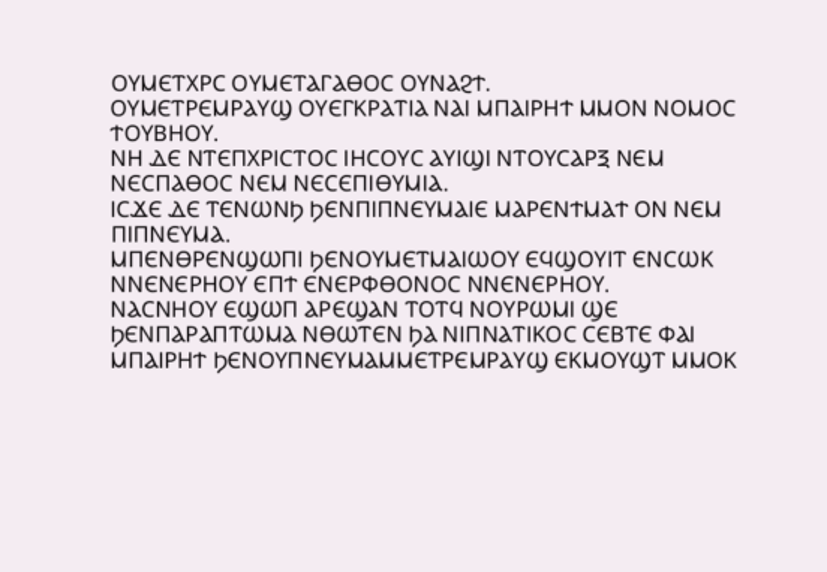ⲞⲨⲘⲈⲦⲬⲢⲤ ⲞⲨⲘⲈⲦⲀⲄⲀⲐⲞⲤ ⲞⲨⲚⲀϨϮ.
ⲞⲨⲘⲈⲦⲢⲈⲘⲢⲀⲨϢ ⲞⲨⲈⲄⲔⲢⲀⲦⲒⲀ ⲚⲀⲒ ⲘⲠⲀⲒⲢⲎϮ ⲘⲘⲞⲚ ⲚⲞⲘⲞⲤ ϮⲞⲨⲂⲎⲞⲨ.
ⲚⲎ ⲆⲈ ⲚⲦⲈⲠⲬⲢⲒⲤⲦⲞⲤ ⲒⲎⲤⲞⲨⲤ ⲀⲨⲒϢⲒ ⲚⲦⲞⲨⲤⲀⲢⲜ ⲚⲈⲘ ⲚⲈⲤⲠⲀⲐⲞⲤ ⲚⲈⲘ ⲚⲈⲤⲈⲠⲒⲐⲨⲘⲒⲀ.
ⲒⲤϪⲈ ⲆⲈ ⲦⲈⲚⲰⲚϦ ϦⲈⲚⲠⲒⲠⲚⲈⲨⲘⲀⲒⲈ ⲘⲀⲢⲈⲚϮⲘⲀϮ ⲞⲚ ⲚⲈⲘ ⲠⲒⲠⲚⲈⲨⲘⲀ.
ⲘⲠⲈⲚⲐⲢⲈⲚϢⲰⲠⲒ ϦⲈⲚⲞⲨⲘⲈⲦⲘⲀⲒⲰⲞⲨ ⲈϤϢⲞⲨⲒⲦ ⲈⲚⲤⲰⲔ ⲚⲚⲈⲚⲈⲢⲎⲞⲨ ⲈⲠϮ ⲈⲚⲈⲢⲪⲐⲞⲚⲞⲤ ⲚⲚⲈⲚⲈⲢⲎⲞⲨ.
ⲚⲀⲤⲚⲎⲞⲨ ⲈϢⲰⲠ ⲀⲢⲈϢⲀⲚ ⲦⲞⲦϤ ⲚⲞⲨⲢⲰⲘⲒ ϢⲈ ϦⲈⲚⲠⲀⲢⲀⲠⲦⲰⲘⲀ ⲚⲐⲰⲦⲈⲚ ϦⲀ ⲚⲒⲠⲚⲀⲦⲒⲔⲞⲤ ⲤⲈⲂⲦⲈ ⲪⲀⲒ ⲘⲠⲀⲒⲢⲎϮ ϦⲈⲚⲞⲨⲠⲚⲈⲨⲘⲀⲘⲘⲈⲦⲢⲈⲘⲢⲀⲨϢ ⲈⲔⲘⲞⲨϢⲦ ⲘⲘⲞⲔ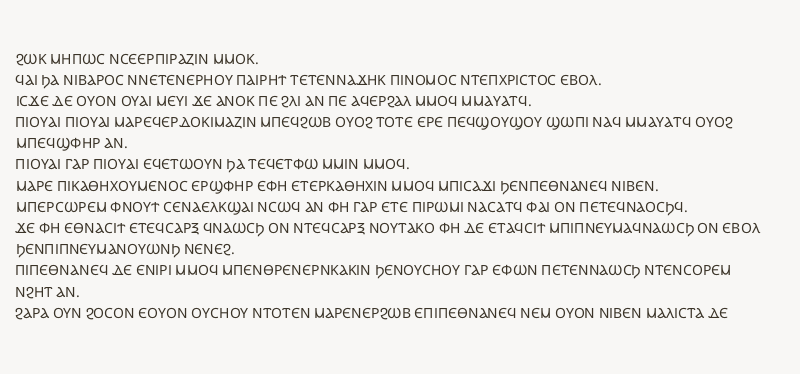ϨⲰⲔ ⲘⲎⲠⲰⲤ ⲚⲤⲈⲈⲢⲠⲒⲢⲀⲌⲒⲚ ⲘⲘⲞⲔ.
ϤⲀⲒ ϦⲀ ⲚⲒⲂⲀⲢⲞⲤ ⲚⲚⲈⲦⲈⲚⲈⲢⲎⲞⲨ ⲠⲀⲒⲢⲎϮ ⲦⲈⲦⲈⲚⲚⲀϪⲎⲔ ⲠⲒⲚⲞⲘⲞⲤ ⲚⲦⲈⲠⲬⲢⲒⲤⲦⲞⲤ ⲈⲂⲞⲖ.
ⲒⲤϪⲈ ⲆⲈ ⲞⲨⲞⲚ ⲞⲨⲀⲒ ⲘⲈⲨⲒ ϪⲈ ⲀⲚⲞⲔ ⲠⲈ ϨⲖⲒ ⲀⲚ ⲠⲈ ⲀϤⲈⲢϨⲀⲖ ⲘⲘⲞϤ ⲘⲘⲀⲨⲀⲦϤ.
ⲠⲒⲞⲨⲀⲒ ⲠⲒⲞⲨⲀⲒ ⲘⲀⲢⲈϤⲈⲢⲆⲞⲔⲒⲘⲀⲌⲒⲚ ⲘⲠⲈϤϨⲰⲂ ⲞⲨⲞϨ ⲦⲞⲦⲈ ⲈⲢⲈ ⲠⲈϤϢⲞⲨϢⲞⲨ ϢⲰⲠⲒ ⲚⲀϤ ⲘⲘⲀⲨⲀⲦϤ ⲞⲨⲞϨ ⲘⲠⲈϤϢⲪⲎⲢ ⲀⲚ.
ⲠⲒⲞⲨⲀⲒ ⲄⲀⲢ ⲠⲒⲞⲨⲀⲒ ⲈϤⲈⲦⲰⲞⲨⲚ ϦⲀ ⲦⲈϤⲈⲦⲪⲰ ⲘⲘⲒⲚ ⲘⲘⲞϤ.
ⲘⲀⲢⲈ ⲠⲒⲔⲀⲐⲎⲬⲞⲨⲘⲈⲚⲞⲤ ⲈⲢϢⲪⲎⲢ ⲈⲪⲎ ⲈⲦⲈⲢⲔⲀⲐⲎⲬⲒⲚ ⲘⲘⲞϤ ⲘⲠⲒⲤⲀϪⲒ ϦⲈⲚⲠⲈⲐⲚⲀⲚⲈϤ ⲚⲒⲂⲈⲚ.
ⲘⲠⲈⲢⲤⲰⲢⲈⲘ ⲪⲚⲞⲨϮ ⲤⲈⲚⲀⲈⲖⲔϢⲀⲒ ⲚⲤⲰϤ ⲀⲚ ⲪⲎ ⲄⲀⲢ ⲈⲦⲈ ⲠⲒⲢⲰⲘⲒ ⲚⲀⲤⲀⲦϤ ⲪⲀⲒ ⲞⲚ ⲠⲈⲦⲈϤⲚⲀⲞⲤϦϤ.
ϪⲈ ⲪⲎ ⲈⲐⲚⲀⲤⲒϮ ⲈⲦⲈϤⲤⲀⲢⲜ ϤⲚⲀⲰⲤϦ ⲞⲚ ⲚⲦⲈϤⲤⲀⲢⲜ ⲚⲞⲨⲦⲀⲔⲞ ⲪⲎ ⲆⲈ ⲈⲦⲀϤⲤⲒϮ ⲘⲠⲒⲠⲚⲈⲨⲘⲀϤⲚⲀⲰⲤϦ ⲞⲚ ⲈⲂⲞⲖ ϦⲈⲚⲠⲒⲠⲚⲈⲨⲘⲀⲚⲞⲨⲰⲚϦ ⲚⲈⲚⲈϨ.
ⲠⲒⲠⲈⲐⲚⲀⲚⲈϤ ⲆⲈ ⲈⲚⲒⲢⲒ ⲘⲘⲞϤ ⲘⲠⲈⲚⲐⲢⲈⲚⲈⲢⲚⲔⲀⲔⲒⲚ ϦⲈⲚⲞⲨⲤⲎⲞⲨ ⲄⲀⲢ ⲈⲪⲰⲚ ⲠⲈⲦⲈⲚⲚⲀⲰⲤϦ ⲚⲦⲈⲚⲤⲞⲢⲈⲘ ⲚϨⲎⲦ ⲀⲚ.
ϨⲀⲢⲀ ⲞⲨⲚ ϨⲞⲤⲞⲚ ⲈⲞⲨⲞⲚ ⲞⲨⲤⲎⲞⲨ ⲚⲦⲞⲦⲈⲚ ⲘⲀⲢⲈⲚⲈⲢϨⲰⲂ ⲈⲠⲒⲠⲈⲐⲚⲀⲚⲈϤ ⲚⲈⲘ ⲞⲨⲞⲚ ⲚⲒⲂⲈⲚ ⲘⲀⲖⲒⲤⲦⲀ ⲆⲈ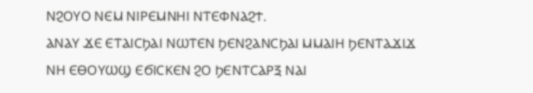ⲚϨⲞⲨⲞ ⲚⲈⲘ ⲚⲒⲢⲈⲘⲚⲎⲒ ⲚⲦⲈⲪⲚⲀϨϮ.
ⲀⲚⲀⲨ ϪⲈ ⲈⲦⲀⲒⲤϦⲀⲒ ⲚⲰⲦⲈⲚ ϦⲈⲚϨⲀⲚⲤϦⲀⲒ ⲘⲘⲀⲒⲎ ϦⲈⲚⲦⲀϪⲒϪ
ⲚⲎ ⲈⲐⲞⲨⲰϢ ⲈϬⲒⲤⲔⲈⲚ ϨⲞ ϦⲈⲚⲦⲤⲀⲢⲜ ⲚⲀⲒ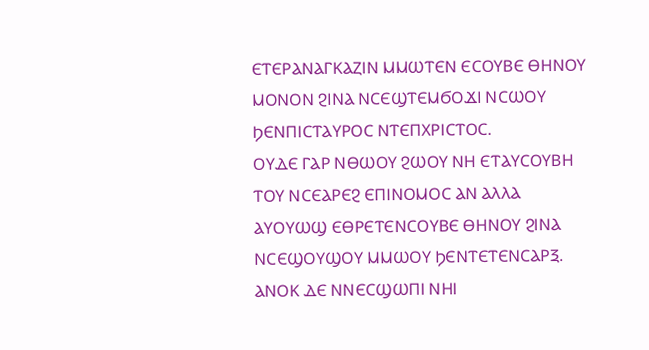ⲈⲦⲈⲢⲀⲚⲀⲄⲔⲀⲌⲒⲚ ⲘⲘⲰⲦⲈⲚ ⲈⲤⲞⲨⲂⲈ ⲐⲎⲚⲞⲨ ⲘⲞⲚⲞⲚ ϨⲒⲚⲀ ⲚⲤⲈϢⲦⲈⲘϬⲞϪⲒ ⲚⲤⲰⲞⲨ ϦⲈⲚⲠⲒⲤⲦⲀⲨⲢⲞⲤ ⲚⲦⲈⲠⲬⲢⲒⲤⲦⲞⲤ.
ⲞⲨⲆⲈ ⲄⲀⲢ ⲚⲐⲰⲞⲨ ϨⲰⲞⲨ ⲚⲎ ⲈⲦⲀⲨⲤⲞⲨⲂⲎ ⲦⲞⲨ ⲚⲤⲈⲀⲢⲈϨ ⲈⲠⲒⲚⲞⲘⲞⲤ ⲀⲚ ⲀⲖⲖⲀ ⲀⲨⲞⲨⲰϢ ⲈⲐⲢⲈⲦⲈⲚⲤⲞⲨⲂⲈ ⲐⲎⲚⲞⲨ ϨⲒⲚⲀ ⲚⲤⲈϢⲞⲨϢⲞⲨ ⲘⲘⲰⲞⲨ ϦⲈⲚⲦⲈⲦⲈⲚⲤⲀⲢⲜ.
ⲀⲚⲞⲔ ⲆⲈ ⲚⲚⲈⲤϢⲰⲠⲒ ⲚⲎⲒ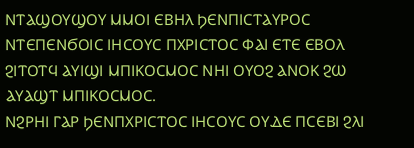ⲚⲦⲀϢⲞⲨϢⲞⲨ ⲘⲘⲞⲒ ⲈⲂⲎⲖ ϦⲈⲚⲠⲒⲤⲦⲀⲨⲢⲞⲤ ⲚⲦⲈⲠⲈⲚϬⲞⲒⲤ ⲒⲎⲤⲞⲨⲤ ⲠⲬⲢⲒⲤⲦⲞⲤ ⲪⲀⲒ ⲈⲦⲈ ⲈⲂⲞⲖ ϨⲒⲦⲞⲦϤ ⲀⲨⲒϢⲒ ⲘⲠⲒⲔⲞⲤⲘⲞⲤ ⲚⲎⲒ ⲞⲨⲞϨ ⲀⲚⲞⲔ ϨⲰ ⲀⲨⲀϢⲦ ⲘⲠⲒⲔⲞⲤⲘⲞⲤ.
ⲚϨⲢⲎⲒ ⲄⲀⲢ ϦⲈⲚⲠⲬⲢⲒⲤⲦⲞⲤ ⲒⲎⲤⲞⲨⲤ ⲞⲨⲆⲈ ⲠⲤⲈⲂⲒ ϨⲖⲒ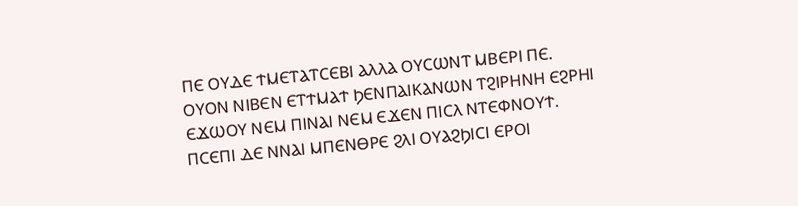ⲠⲈ ⲞⲨⲆⲈ ϮⲘⲈⲦⲀⲦⲤⲈⲂⲒ ⲀⲖⲖⲀ ⲞⲨⲤⲰⲚⲦ ⲘⲂⲈⲢⲒ ⲠⲈ.
ⲞⲨⲞⲚ ⲚⲒⲂⲈⲚ ⲈⲦϮⲘⲀϮ ϦⲈⲚⲠⲀⲒⲔⲀⲚⲰⲚ ⲦϨⲒⲢⲎⲚⲎ ⲈϨⲢⲎⲒ ⲈϪⲰⲞⲨ ⲚⲈⲘ ⲠⲒⲚⲀⲒ ⲚⲈⲘ ⲈϪⲈⲚ ⲠⲒⲤⲖ ⲚⲦⲈⲪⲚⲞⲨϮ.
ⲠⲤⲈⲠⲒ ⲆⲈ ⲚⲚⲀⲒ ⲘⲠⲈⲚⲐⲢⲈ ϨⲖⲒ ⲞⲨⲀϨϦⲒⲤⲒ ⲈⲢⲞⲒ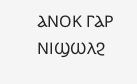ⲀⲚⲞⲔ ⲄⲀⲢ ⲚⲒϢⲰⲖϨ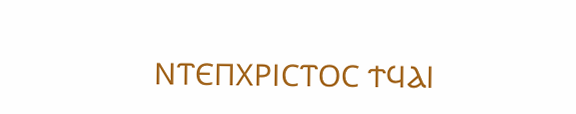ⲚⲦⲈⲠⲬⲢⲒⲤⲦⲞⲤ ϮϤⲀⲒ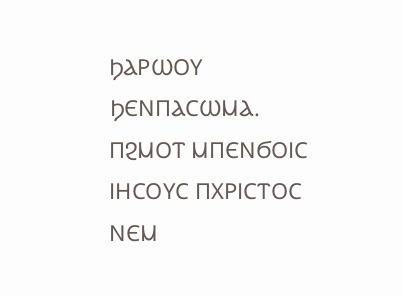ϦⲀⲢⲰⲞⲨ ϦⲈⲚⲠⲀⲤⲰⲘⲀ.
ⲠϨⲘⲞⲦ ⲘⲠⲈⲚϬⲞⲒⲤ ⲒⲎⲤⲞⲨⲤ ⲠⲬⲢⲒⲤⲦⲞⲤ ⲚⲈⲘ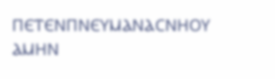ⲠⲈⲦⲈⲚⲠⲚⲈⲨⲘⲀⲚⲀⲤⲚⲎⲞⲨ ⲀⲘⲎⲚ